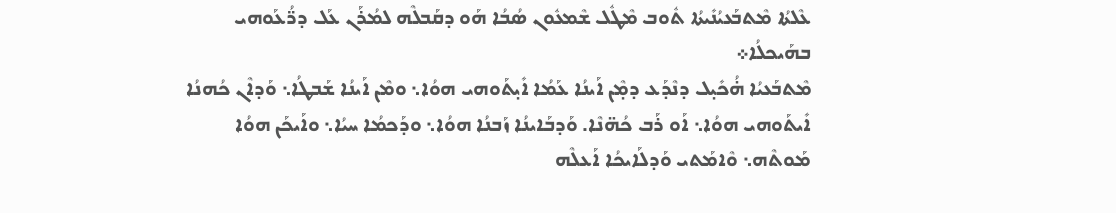ܥܶܠܬܳܐ ܡܶܬܒܰܥܝܳܢܺܝܬܳܐ ܬܽܘܒ ܡܶܛܽܠ ܫܶܡܥܽܘܢ ܣܳܒܳܐ ܗܰܘ ܕܩܰܒܠܶܗ ܠܡܳܪܰܢ ܥܰܠ ܕܪ̈ܳܥܰܘܗܝ ܒܗܰܝܟܠܳܐ܀
ܡܶܬܒܰܥܝܳܐ ܗ̇ܳܟܺܝ̣ܠ ܕܢܶܕܰܥ ܕܡ̣ܶܢ ܐܰܝܢܳܐ ܥܰܡܳܐ ܐܺܝ̣ܬܰܘܗܝ ܗܘܳܐ܆ ܘܡܶܢ ܐܰܝܢܳܐ ܫܰܒܛܳܐ܆ ܘܰܕܐܶܢ ܟܳܗܢܳܐ ܐܺܝܬܰܘܗܝ ܗܘܳܐ܆ ܐܰܘ ܪܰܒ ܟܳܗ̈ܢܶܐ. ܘܰܕܒܰܐܝܢܳܐ ܙܰܒܢܳܐ ܗܘܳܐ܆ ܘܕܰܟܡܳܐ ܚܝܳܐ܆ ܘܐܰܝܟܰܢ ܗܘܳܐ ܡܰܘܬܶܗ܆ ܘܶܐܡܰܬܝ ܘܰܕܠܰܐܝܟܳܐ ܐܰܥܠܶܗ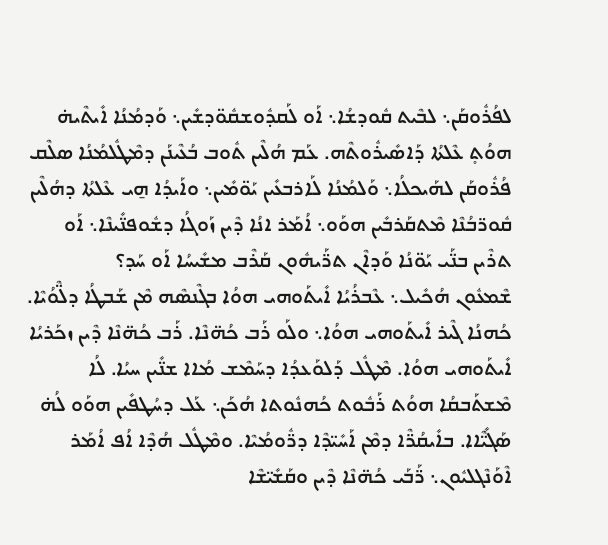ܠܦܳܪܽܘܩܰܢ܆ ܠܒܶܝܬ ܩܽܘܕܫܳܐ܆ ܐܰܘ ܠܰܩܕܽܘܫܩܽܘ̈ܕܫܺܝܢ܆ ܘܰܕܡܳܢܳܐ ܐܺܝܬܶܝܗ̇ ܗܘܳܬ̥ ܥܶܠܬܳܐ ܕܰܐܣܺܝܪܽܘܬܶܗ. ܥܰܡ ܗܳܠܶܝܢ ܬܽܘܒ ܒܳܥܶܝܢܰܢ ܕܡܶܛܽܠܡܳܢܳܐ ܣܠܶܩ ܦܳܪܽܘܩܰܢ ܠܗܰܝܟܠܳܐ܆ ܘܰܠܡܳܢܳܐ ܠܰܐܪܒܥܺܝܢ ܝܰܘ̈ܡܺܝܢ܆ ܘܐܰܝܕܳܐ ܗ̱ܝ ܥܶܠܬܳܐ ܕܗܳܠܶܝܢ ܩܽܘܪ̈ܒܳܢܶܐ ܡܶܬܩܰܪܒܺܝܢ ܗܘܰܘ܆ ܐܳܡܰܪ ܐܢܳܐ ܕܶܝܢ ܙܰܘܓܳܐ ܕܫܽܘܦܢ̈ܺܝܢܶܐ܆ ܐܰܘ ܬܪܶܝܢ ܒܢ̈ܰܝ ܝܰܘ̈ܢܳܐ ܘܰܕܐܶܢ ܬܪ̈ܰܝܗܽܘܢ ܩܰܪܶܒ ܡܫܺܝܚܳܐ ܐܰܘ ܚܰܕ؟
ܫܶܡܥܽܘܢ ܗܳܟܺܝܠ܆ ܥܶܒܪܳܝܳܐ ܐܺܝܬܰܘܗܝ ܗܘܳܐ ܒܓܶܢܣܶܗ ܡܶܢ ܫܰܒܛܳܐ ܕܠ̈ܶܘܳܝܶܐ. ܟܳܗܢܳܐ ܓܶܝܪ ܐܺܝܬܰܘܗܝ ܗܘܳܐ܆ ܘܠܰܘ ܪܰܒ ܟܳܗ̈ܢܶܐ. ܪܰܒ ܟܳܗ̈ܢܶܐ ܕܶܝܢ ܙܟܰܪܝܳܐ ܐܺܝܬܰܘܗܝ ܗܘܳܐ. ܡܶܛܽܠ ܕܰܠܘܰܥܕܳܐ ܕܚܰܡܶܫ ܡܳܐܐ ܫܢ̈ܺܝܢ ܚܝܳܐ. ܠܳܐ ܡܶܫܬܰܒܩܳܐ ܗܘܳܬ ܪܰܒܽܘܬ ܟܳܗܢܽܘܬܐ ܗܳܟܰܢ܆ ܥܰܠ ܕܚܳܛܦܺܝܢ ܗܘܰܘ ܠܳܗ̇ ܣܰܓܺܝ̈ܶܐܐ. ܒܐܺܝܩܳܪ̈ܶܐ ܕܡܶܢ ܐܰܚܺܝ̈ܕܶܐ ܕܪ̈ܽܘܡܳܝܶܐ. ܘܡܶܛܽܠ ܗܳܕܶܐ ܐܳܦ ܐܳܡܰܪ ܐܶܘܰܢܶܓܠܝܽܘܢ܆ ܪ̈ܰܒܰܝ ܟܳܗ̈ܢܶܐ ܕܶܝܢ ܘܩܰܫܺܝ̈ܫܶܐ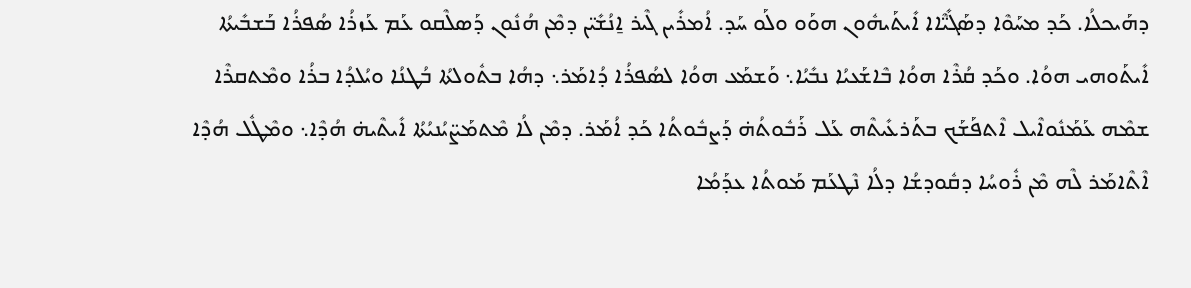ܕܗܰܝܟܠܳܐ. ܟܰܕ ܡܚܰܘܶܐ ܕܣܰܓܺܝ̈ܶܐܐ ܐܺܝܬܰܝܗܽܘܢ ܗܘܰܘ ܘܠܰܘ ܚܰܕ. ܐܳܡܪܺܝܢ ܓܶܝܪ ܐ̱ܢܳܫܺܝ̈ܢ ܕܡܶܢ ܗܳܢܽܘܢ ܕܰܣܠܶܩܘ ܥܰܡ ܥܰܙܪܳܐ ܣܳܦܪܳܐ ܒܰܫܒܺܝܬܳܐ ܐܺܝܬܰܘܗܝ ܗܘܳܐ. ܘܟܰܕ ܩܳܪܶܐ ܗܘܳܐ ܒܶܐܫܰܥܝܳܐ ܢܒܺܝܳܐ܆ ܘܰܫܡܰܥ ܗܘܳܐ ܠܣܳܦܪܳܐ ܕܳܐܡܰܪ܆ ܕܗܳܐ ܒܬܽܘܠܬܳܐ ܒܳܛܢܳܐ ܘܝܳܠܕܳܐ ܒܪܳܐ ܘܡܶܬܩܪܶܐ ܫܡܶܗ ܥܰܡܰܢܽܘܐܶܝܠ ܐܶܬܦܰܫܰܟ ܒܬܰܪܥܺܝܬܶܗ ܥܰܠ ܪܰܒܽܘܬܳܗ̇ ܕܰܨܒܽܘܬܳܐ ܟܰܕ ܐܳܡܰܪ. ܕܡܶܢ ܠܳܐ ܡܶܬܡܰܨ̈ܝܳܢܝܳܬܳܐ ܐܺܝܬܶܝܗ̇ ܗܳܕܶܐ܆ ܘܡܶܛܽܠ ܗܳܕܶܐ ܐܶܬܶܐܡܰܪ ܠܶܗ ܡܶܢ ܪܽܘܚܳܐ ܕܩܽܘܕܫܳܐ ܕܠܳܐ ܢܶܛܥܰܡ ܡܰܘܬܳܐ ܥܕܰܡܳܐ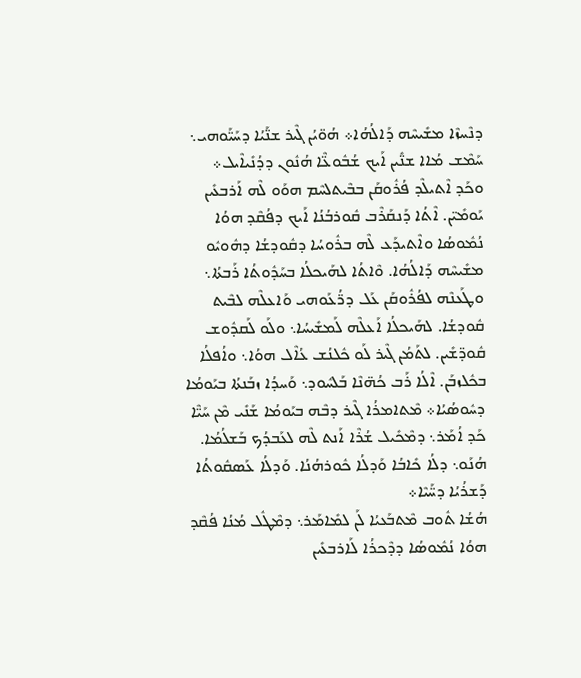ܕܢܶܚܙܶܐ ܡܫܺܝܚܶܗ ܕܰܐܠܳܗܳܐ܀ ܗܳܘ̈ܝܳܢ ܓܶܝܪ ܫܢ̈ܰܝܳܐ ܕܚܰܝ̈ܰܘܗܝ܆ ܚܰܡܶܫ ܡܳܐܐ ܫܢ̈ܺܝܢ ܐܰܝܟ ܫܳܒܽܘܥ̈ܶܐ ܗܳܢܽܘܢ ܕܕܳܢܺܝܐܶܝܠ܀ ܘܟܰܕ ܐܶܬܝܠܶܕ ܦܳܪܽܘܩܰܢ ܒܒܶܝܬܠܚܶܡ ܗܘܰܘ ܠܶܗ ܐܰܪܒܥܺܝܢ ܝܰܘܡܺܝ̈ܢ. ܐܶܬܳܐ ܕܰܢܩܰܪܶܒ ܩܽܘܪܒܳܢܳܐ ܐܰܝܟ ܕܦܳܩܶܕ ܗܘܳܐ ܢܳܡܽܘܣܳܐ ܘܐܶܬܝܕܰܥ ܠܶܗ ܒܪܽܘܚܳܐ ܕܩܽܘܕܫܳܐ ܕܗܽܘܝܽܘ ܡܫܺܝܚܶܗ ܕܰܐܠܳܗܳܐ. ܘܶܐܬܳܐ ܠܗܰܝܟܠܳܐ ܒܚܰܕܽܘܬܳܐ ܪܰܒܬܳܐ܆ ܘܛܰܥܢܶܗ ܠܦܳܪܽܘܩܰܢ ܥܰܠ ܕܪ̈ܳܥܰܘܗܝ ܘܰܐܥܠܶܗ ܠܒܶܝܬ ܩܽܘܕܫܳܐ. ܠܗܰܝܟܠܳܐ ܐܰܥܠܶܗ ܠܰܡܫܺܝܚܳܐ܆ ܘܠܰܘ ܠܰܩܕܽܘܫ ܩܽܘܕ̈ܫܺܝܢ. ܠܬܰܡܳܢ ܓܶܝܪ ܠܰܘ ܟܽܠܢܳܫ ܥܳܐܶܠ ܗܘܳܐ܆ ܘܐܳܦܠܳܐ ܒܟܽܠܙܒܰܢ. ܐܶܠܳܐ ܪܰܒ ܟܳܗ̈ܢܶܐ ܒܰܠܚܽܘܕ܆ ܘܰܚܕܳܐ ܙܒܰܢܬܳܐ ܒܝܰܘܡܳܐ ܕܚܽܘܣܳܝܳܐ܀ ܡܶܬܐܡܪܳܐ ܓܶܝܪ ܕܒܶܗ ܒܝܰܘܡܳܐ ܫܰܢܺܝ ܡܶܢ ܚܰܝ̈ܶܐ ܟܰܕ ܐܳܡܰܪ܆ ܕܡܶܟܺܝܠ ܫܳܪܶܐ ܐܰܢܬ ܠܶܗ ܠܥܰܒܕܳܟ ܒܰܫܠܳܡܳܐ. ܗܳܢܰܘ܆ ܕܠܳܐ ܟܺܐܒܳܐ ܘܰܕܠܳܐ ܟܽܘܪܗܳܢܳܐ. ܘܰܕܠܳܐ ܥܰܣܩܽܘܬܳܐ ܕܰܫܪܳܝܳܐ ܕܚ̈ܰܝܶܐ܀
ܗܳܫܳܐ ܬܽܘܒ ܡܶܬܒܰܥܝܳܐ ܠܰܢ ܠܡܺܐܡܰܪ܆ ܕܡܶܛܽܠ ܡܳܢܳܐ ܦܳܩܶܕ ܗܘܳܐ ܢܳܡܽܘܣܳܐ ܕܕܶܟܪܳܐ ܠܰܐܪܒܥܺܝܢ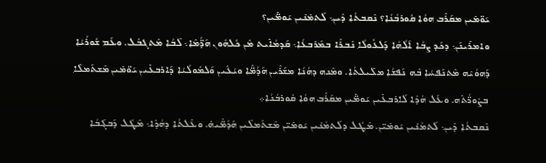ܝܰܘ̈ܡܺܝܢ ܡܩܰܪܶܒ ܗܘܳܐ ܩܽܘܪܒܳܢܳܐ؟ ܢܶܩܒܬܳܐ ܕܶܝܢ܆ ܠܰܬܡܺܢܺܝܢ ܝܰܘܡ̈ܺܝܢ؟
ܘܐܡܪܺܝܢܰܢ܆ ܕܟܰܕ ܨܒܳܐ ܐܰܠܳܗܳܐ ܕܰܠܥܽܘܠܳܐ ܢܶܒܪܶܐ ܒܡܰܪܒܥܳܐ܆ ܩܰܕܡܳܐܺܝܬ ܡܶܢ ܟܽܠܗܽܘܢ ܗܰܕ̈ܳܡܶܐ܆ ܠܶܒܳܐ ܡܶܬܓܒܶܠ. ܘܥܰܡ ܫܽܘܪܳܝܳܐ ܕܰܗܘܳܝܶܗ ܡܶܬܢܰܦܚܳܐ ܒܶܗ ܢܰܦܫܳܐ ܡܠܺܝܠܬܳܐ. ܘܡܶܢܗ ܕܗܳܢܳܐ ܡܫܰܪܶܝܢ ܗܰܕܳܡ̈ܶܐ ܘܝܳܥܶܝܢ ܘܰܠܡܽܘܠܳܝܳܐ ܕܰܐܪܒܥܺܝܢ ܝܰܘ̈ܡܺܝܢ ܡܶܫܬܰܡܠܶܐ ܒܨܽܘܪ̈ܳܬܶܗ. ܘܥܰܠ ܗܳܕܶܐ ܠܰܐܪܒܥܺܝܢ ܝܰܘܡ̈ܺܝܢ ܡܩܰܪܶܒ ܗܘܳܐ ܩܽܘܪܒܳܢܳܐ܀
ܢܶܩܒܬܳܐ ܕܶܝܢ܆ ܠܰܬܡܳܢܺܝܢ ܝܰܘܡܺܝ̈ܢ. ܡܶܛܽܠ ܕܠܰܬܡܳܢܺܝܢ ܝܰܘܡܺܝ̈ܢ ܡܶܫܬܰܡܠܶܝܢ ܗܰܕܳܡ̈ܶܝܗ̇. ܘܥܶܠܬܳܐ ܕܗܳܕܶܐ܆ ܡܶܛܽܠ ܕܰܒܓܰܒܳܐ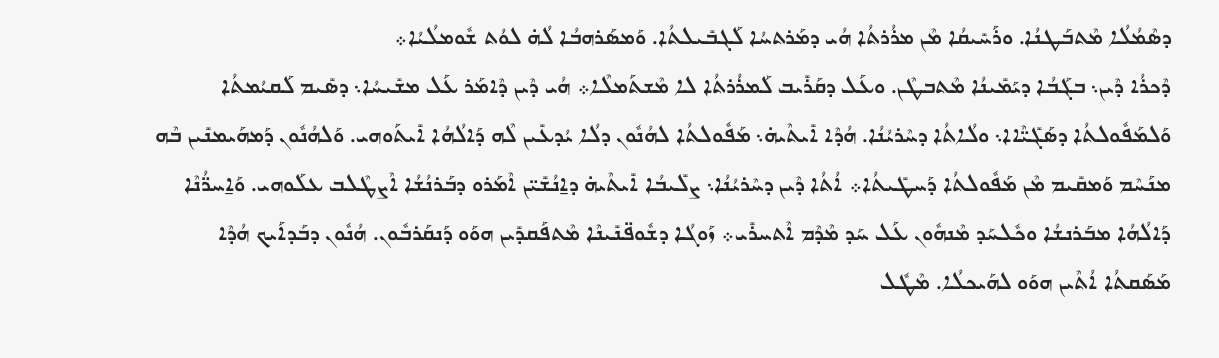ܕܣܶܡܳܠܳܐ ܡܶܬܒܰܛܢܳܐ. ܘܪܰܚܺܝܩܳܐ ܡܶܢ ܡܪܳܪܬܳܐ ܗܳܝ ܕܡܰܪܬܚܳܐ ܠܰܓܒܺܝܠܬܳܐ. ܘܰܡܣܰܪܗܒܳܐ ܠܳܗ̇ ܠܘܳܬ ܫܽܘܡܠܳܝܳܐ܀
ܕܶܟܪܳܐ ܕܶܝܢ܆ ܒܓܰܒܳܐ ܕܝܰܡܺܝܢܳܐ ܡܶܬܒܛܶܢ. ܘܥܰܠ ܕܩܰܪܺܝܒ ܠܰܡܪܳܪܬܳܐ ܠܐ ܡܶܫܬܰܡܠܶܐ܀ ܗܳܝ ܕܶܝܢ ܕܶܐܡܰܪ ܥܰܠ ܡܫܺܝܚܳܐ܆ ܕܣܺܝܡ ܠܰܩܝܳܡܬܳܐ ܘܰܠܡܰܦܽܘܠܬܳܐ ܕܣܰܓܺܝ̈ܶܐܐ܆ ܘܠܳܐܬܳܐ ܕܚܶܪܝܳܢܳܐ. ܗܳܕܶܐ ܐܺܝܬܶܝܗ̇܆ ܡܰܦܽܘܠܬܳܐ ܠܗܳܢܽܘܢ ܕܠܳܐ ܝܳܕܥܺܝܢ ܠܶܗ ܕܰܐܠܳܗܳܐ ܐܺܝܬܰܘܗܝ. ܘܰܠܗܳܢܽܘܢ ܕܰܡܗܰܝܡܢܺܝܢ ܒܶܗ ܡܢܰܚܶܡ ܘܰܡܩܺܝܡ ܡܶܢ ܡܰܦܽܘܠܬܳܐ ܕܰܚܛܺܝܬܳܐ܀ ܐܳܬܳܐ ܕܶܝܢ ܕܚܶܪܝܳܢܳܐ܆ ܨܠܺܝܒܳܐ ܐܺܝܬܶܝܗ̇ ܕܐ̱ܢܳܫܺܝ̈ܢ ܐܶܡܰܪܘ ܕܒܰܪܢܳܫܳܐ ܐܶܨܛܶܠܒ ܥܠܰܘܗܝ. ܘܰܐ̱ܚܪ̈ܳܢܶܐ ܕܰܐܠܳܗܳܐ ܡܒܰܪܢܫܳܐ ܘܟܽܠܚܰܕ ܡܶܢܗܽܘܢ ܥܰܠ ܚܰܕ ܡܶܕܶܡ ܐܶܬܚܪܺܝ܀ ܙܰܘܓܳܐ ܕܫܽܘܦ̈ܢܺܝܢܶܐ ܡܶܬܦܰܩܕܺܝܢ ܗܘܰܘ ܕܰܢܩܰܪܒܽܘܢ. ܗܳܢܽܘܢ ܕܒܰܕܐܰܝܟ ܗܳܕܶܐ ܡܰܣܰܩܬܳܐ ܐܳܬܶܝܢ ܗܘܰܘ ܠܗܰܝܟܠܳܐ. ܡܶܛܽܠ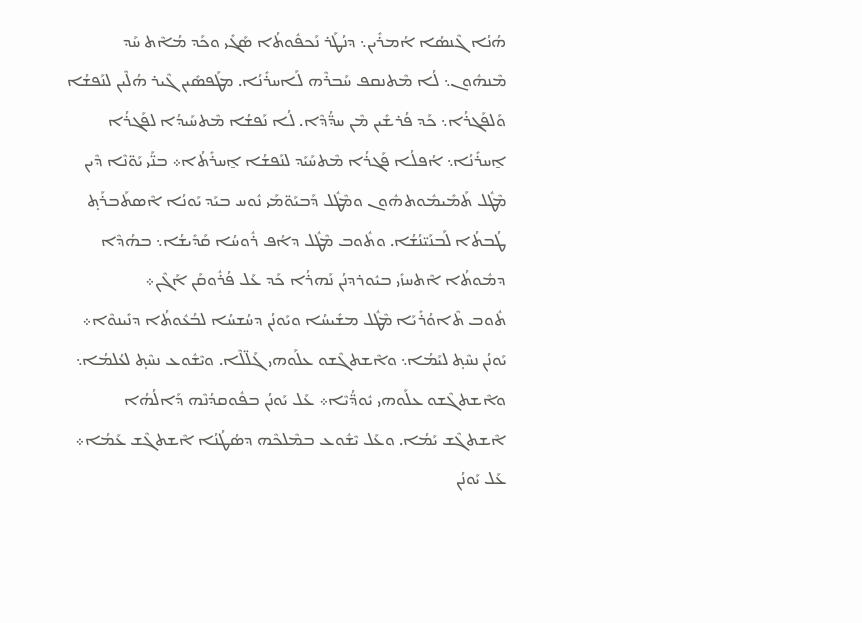ܗܳܢܳܐ ܓܶܢܣܳܐ ܐܳܡܪܺܝܢ܆ ܕܢܳܛܰܪ ܢܰܟܦܽܘܬܳܐ ܣܰܓܺܝ ܘܟܰܕ ܡܳܐܶܬ ܚܰܕ ܡܶܢܗܽܘܢ܆ ܠܳܐ ܡܶܬܢܩܦ ܚܰܒܪܶܗ ܠܰܐܚܪܺܢܳܐ. ܡܛܰܦܣܺܝܢ ܓܶܝܪ ܗܳܠܶܝܢ ܠܢܰܦܫܳܐ ܘܰܠܦܰܓܪܳܐ܆ ܟܰܕ ܦܳܪܫܺܝܢ ܡܶܢ ܚܕ̈ܳܕܶܐ. ܠܳܐ ܢܰܦܫܳܐ ܡܶܬܚܰܝܕܳܐ ܠܦܰܓܪܳܐ ܐ̱ܚܪܺܢܳܐ܆ ܐܳܦܠܳܐ ܦܰܓܪܳܐ ܡܶܬܚܰܝܰܕ ܠܢܰܦܫܳܐ ܐ̱ܚܪܺܬܳܐ܀ ܒܢ̈ܰܝ ܝܰܘ̈ܢܶܐ ܕܶܝܢ ܡܶܛܽܠ ܬܰܡܺܝܡܽܘܬܗܽܘܢ ܘܡܶܛܽܠ ܕܰܒܝܰܘ̈ܡܰܝ ܢܽܘܚ ܒܝܰܕ ܝܰܘܢܳܐ ܐܶܣܬܰܒܪܰܬ̥ ܛܳܒܬܳܐ ܠܰܒܢܰܝ̈ܢܳܫܳܐ. ܘܬܽܘܒ ܡܶܛܽܠ ܕܐܳܦ ܪܽܘܚܳܐ ܩܰܕܺܝܫܳܐ܆ ܒܗܳܕܶܐ ܕܡܽܘܬܳܐ ܐܶܬܚܙܺܝ ܒܝܽܘܪܕܢܳܢ ܢܰܗܪܳܐ ܟܰܕ ܥܰܠ ܦܳܪܽܘܩܰܢ ܐܰܓܶܢ܀
ܬܽܘܒ ܬܶܐܘܳܪܺܝܰܐ ܡܶܛܽܠ ܡܫܺܝܚܳܐ ܘܝܰܘܢܳܢ ܕܚܳܫܚܳܐ ܠܒܳܥܽܘܬܳܐ ܕܢܺܝܢܘܶܐ܀
ܝܰܘܢܳܢ ܢܚܶܬ̥ ܠܝܰܡܳܐ܆ ܘܐܶܫܬܓܶܫܘ ܥܠܰܘܗܝ ܓܰܠ̈ܠܶܐ. ܘܝܶܫܽܘܥ ܢܚܶܬ̥ ܠܥܳܠܡܳܐ܆ ܘܐܶܫܬܓܶܫܘ ܥܠܰܘܗܝ ܝܽܘܕ̈ܳܝܶܐ܀ ܥܰܠ ܝܰܘܢܳܢ ܒܦܽܘܩܕܳܢܶܗ ܕܰܐܠܳܗܳܐ ܐܶܫܬܓܶܫ ܝܰܡܳܐ. ܘܥܰܠ ܝܶܫܽܘܥ ܒܡܶܠܟܶܗ ܕܣܳܛܳܢܳܐ ܐܶܫܬܓܶܫ ܥܰܡܳܐ܀ ܥܰܠ ܝܰܘܢܳܢ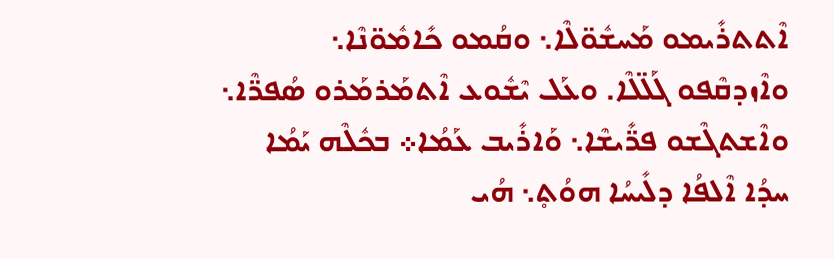ܐܶܬܬܪܺܝܡܘ ܡܰܚܫܽܘ̈ܠܶܐ܆ ܘܩܳܡܘ ܟܺܐܡܽܘ̈ܢܶܐ܆ ܘܐܶܙܕܩܶܦܘ ܓܰܠ̈ܠܶܐ. ܘܥܰܠ ܝܶܫܽܘܥ ܐܶܬܡܰܪܡܰܪܘ ܣܳܦܪ̈ܶܐ܆ ܘܐܶܫܬܓܶܫܘ ܦܪ̈ܺܝܫܶܐ܆ ܘܰܐܪܺܝܒ ܥܰܡܳܐ܀ ܒܟܽܠܶܗ ܝܰܡܳܐ ܚܕܳܐ ܐܶܠܦܳܐ ܕܠܺܝܚܳܐ ܗܘܳܬ̥܆ ܗܳܝ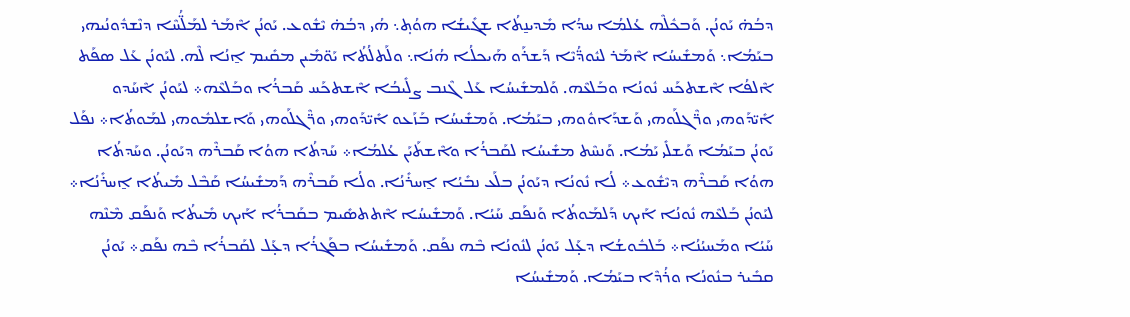ܕܒܳܗ̇ ܝܰܘܢܳܢ. ܘܰܒܟܽܠܶܗ ܥܳܠܡܳܐ ܚܕܳܐ ܡܺܕܝܢ̱ܬܳܐ ܫܓܺܝܫܳܐ ܗܘܳܬ̥܆ ܗܳܝ ܕܒܳܗ̇ ܝܶܫܽܘܥ. ܝܰܘܢܳܢ ܐܶܡܰܪ ܠܡܰܠ̈ܳܚܶܐ ܕܢܶܫܕܽܘܢܳܝܗܝ ܒܝܰܡܳܐ܆ ܘܰܡܫܺܝܚܳܐ ܐܶܡܰܪ ܠܝܽܘܕ̈ܳܝܶܐ ܕܰܫܪܰܘ ܗܰܝܟܠܳܐ ܗܳܢܳܐ܆ ܘܠܰܬܠܳܬܳܐ ܝܰܘ̈ܡܺܝܢ ܡܩܺܝܡ ܐ̱ܢܳܐ ܠܶܗ. ܠܝܰܘܢܳܢ ܥܰܠ ܣܦܰܬ ܐܶܠܦܳܐ ܐܶܫܬܟܰܚ ܢܽܘܢܳܐ ܘܒܰܠܥܶܗ. ܘܰܠܡܫܺܝܚܳܐ ܥܰܠ ܓܶܢܒ ܨܠܺܝܒܳܐ ܐܶܫܬܟܰܚ ܩܰܒܪܳܐ ܘܒܰܠܥܶܗ܀ ܠܝܰܘܢܳܢ ܐܶܚܰܕܘ ܐܺܝ̈ܕܰܘܗܝ ܘܪ̈ܶܓܠܰܘܗܝ ܘܰܫܕܰܐܘܽܘܗܝ ܒܝܰܡܳܐ. ܘܰܡܫܺܝܚܳܐ ܒܰܙܰܥܘ ܐܺܝ̈ܕܰܘܗܝ ܘܪ̈ܶܓܠܰܘܗܝ ܘܰܐܫܠܡܽܘܗܝ ܠܡܰܘܬܳܐ܀ ܢܦܰܠ ܝܰܘܢܳܢ ܒܝܰܡܳܐ ܘܰܫܠܺܝ ܝܰܡܳܐ. ܘܰܢܚܶܬ ܡܫܺܝܚܳܐ ܠܩܰܒܪܳܐ ܘܐܶܫܬܰܝܰܢ ܥܳܠܡܳܐ܀ ܚܰܕܬܳܐ ܗܘܳܐ ܩܰܒܪܶܗ ܕܝܰܘܢܳܢ. ܘܚܰܕܬܳܐ ܗܘܳܐ ܩܰܒܪܶܗ ܕܝܶܫܽܘܥ܀ ܠܳܐ ܢܽܘܢܳܐ ܕܝܰܘܢܳܢ ܒܠܰܥ ܢܒܺܝܳܐ ܐ̱ܚܪܺܢܳܐ. ܘܠܳܐ ܩܰܒܪܶܗ ܕܰܡܫܺܝܚܳܐ ܩܰܒܶܠ ܡܺܝܬܳܐ ܐ̱ܚܪܺܢܳܐ܀ ܠܝܰܘܢܳܢ ܒܰܠܥܶܗ ܢܽܘܢܳܐ ܐܰܝܟ ܕܰܠܡܰܘܬܳܐ ܘܰܢܦܰܩ ܚܰܝܳܐ. ܘܰܡܫܺܝܚܳܐ ܐܶܬܬܣܺܝܡ ܒܩܰܒܪܳܐ ܐܰܝܟ ܡܺܝܬܳܐ ܘܰܢܦܰܩ ܡܶܢܶܗ ܚܰܝܳܐ ܘܡܰܚܝܳܢܳܐ܀ ܒܰܠܒܽܘܫܳܐ ܕܥ̣ܰܠ ܝܰܘܢܳܢ ܠܢܽܘܢܳܐ ܒܶܗ ܢܦܰܩ. ܘܰܡܫܺܝܚܳܐ ܒܦܰܓܪܳܐ ܕܥ̣ܰܠ ܠܩܰܒܪܳܐ ܒܶܗ ܢܦܰܩ܀ ܝܰܘܢܳܢ ܩܒܺܝܪ ܒܢܽܘܢܳܐ ܘܪܳܕܶܐ ܒܝܰܡܳܐ. ܘܰܡܫܺܝܚܳܐ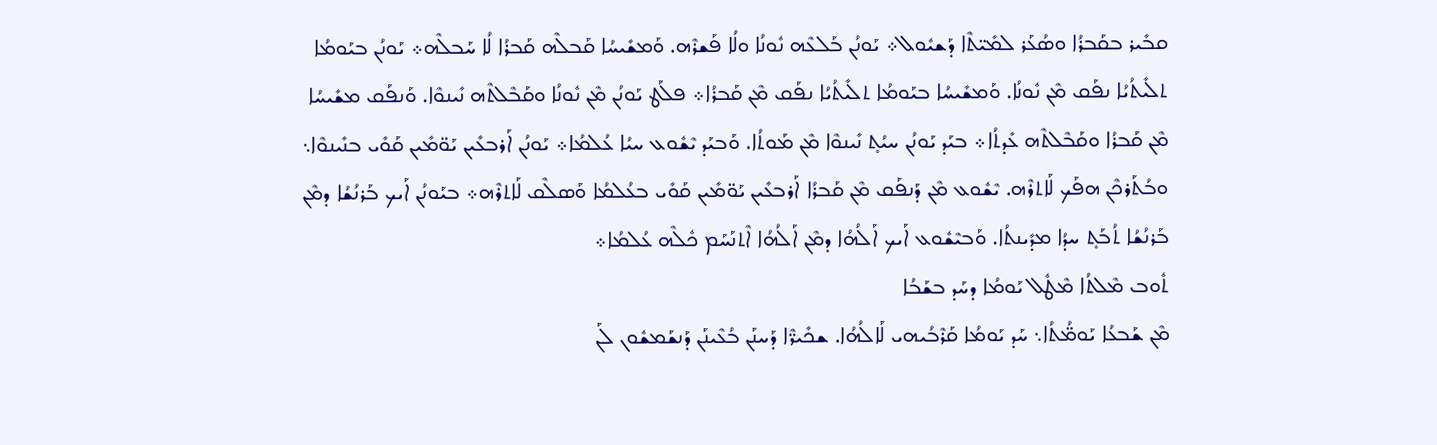ܩܒܺܝܪ ܒܩܰܒܪܳܐ ܘܣܳܥܰܪ ܠܡܺܝ̈ܬܶܐ ܕܰܫܝܽܘܠ܀ ܝܰܘܢܳܢ ܒܰܠܥܶܗ ܢܽܘܢܳܐ ܘܠܳܐ ܦܰܫܪܶܗ. ܘܰܡܫܺܝܚܳܐ ܩܰܒܠܶܗ ܩܰܒܪܳܐ ܠܳܐ ܚܰܒܠܶܗ܀ ܝܰܘܢܳܢ ܒܝܰܘܡܳܐ ܬܠܺܝܬܳܝܳܐ ܢܦܰܩ ܡܶܢ ܢܽܘܢܳܐ. ܘܰܡܫܺܝܚܳܐ ܒܝܰܘܡܳܐ ܬܠܺܝܬܳܝܳܐ ܢܦܰܩ ܡܶܢ ܩܰܒܪܳܐ܀ ܦܠܰܛ ܝܰܘܢܳܢ ܡܶܢ ܢܽܘܢܳܐ ܘܩܰܒܶܠܬܶܗ ܢܺܝܢܘܶܐ. ܘܰܢܦܰܩ ܡܫܺܝܚܳܐ ܡܶܢ ܩܰܒܪܳܐ ܘܩܰܒܶܠܬܶܗ ܥܺܕܬܳܐ܀ ܒܝܰܕ ܝܰܘܢܳܢ ܚܝܳܬ̥ ܢܺܝܢܘܶܐ ܡܶܢ ܡܰܘܬܳܐ. ܘܰܒܝܰܕ ܝܶܫܽܘܥ ܚܝܳܐ ܥܳܠܡܳܐ܀ ܝܰܘܢܳܢ ܐܰܪܒܥܺܝܢ ܝܰܘ̈ܡܺܝܢ ܩܰܘܺܝ ܒܢܺܝܢܘܶܐ܆ ܘܒܳܬܰܪܟܶܢ ܗܦܰܟ ܠܰܐܬܪܶܗ. ܝܶܫܽܘܥ ܡܶܢ ܕܰܢܦܰܩ ܡܶܢ ܩܰܒܪܳܐ ܐܰܪܒܥܺܝܢ ܝܰܘ̈ܡܺܝܢ ܩܰܘܺܝ ܒܥܳܠܡܳܐ ܘܰܣܠܶܩ ܠܰܐܬܪܶܗ܀ ܒܝܰܘܢܳܢ ܐܰܝܟ ܒܰܪܢܳܫܳܐ ܕܡܶܢ ܒܰܪܢܳܫܳܐ ܬܳܒܰܬ̥ ܚܕܳܐ ܡܕܺܝܢܬܳܐ. ܘܰܒܝܶܫܽܘܥ ܐܰܝܟ ܐܰܠܳܗܳܐ ܕܡܶܢ ܐܰܠܳܗܳܐ ܐܶܬܢܰܚܰܡ ܟܽܠܶܗ ܥܳܠܡܳܐ܀
ܬܽܘܒ ܡܶܠܬܳܐ ܡܶܛܽܠ ܝܰܘܡܳܐ ܕܚܰܕ ܒܫܰܒܳܐ
ܡܶܢ ܫܰܒܥܳܐ ܝܰܘܡ̈ܳܬܳܐ܆ ܚܰܕ ܝܰܘܡܳܐ ܩܰܪܶܒܳܝܗܝ ܠܰܐܠܳܗܳܐ. ܫܟܺܝܪ̈ܶܐ ܕܰܚܢܰܢ ܒܳܥܶܝܢܰܢ ܕܰܢܫܰܡܫܽܘܢ ܠܰܢ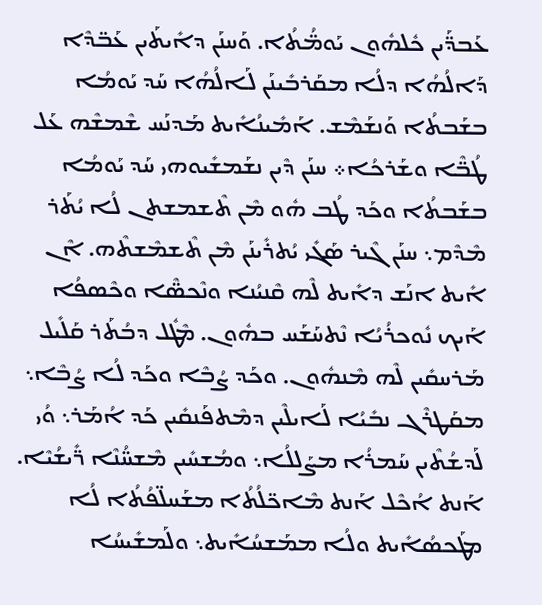ܥܰܒܕ̈ܰܝܢ ܟܽܠܗܽܘܢ ܝܰܘܡ̈ܳܬܳܐ. ܘܰܚܢܰܢ ܕܐܺܝܬܰܝܢ ܥܰܒ̈ܕܶܐ ܕܰܐܠܳܗܳܐ ܕܠܳܐ ܡܩܰܪܒܺܝܢܰܢ ܠܰܐܠܳܗܳܐ ܚܰܕ ܝܰܘܡܳܐ ܒܫܰܒܬܳܐ ܘܰܢܫܰܡܶܫ. ܐܰܡܺܝܢܳܐܺܝܬ ܡܰܕܢܰܚ ܫܶܡܫܶܗ ܥܰܠ ܛܳܒ̈ܶܐ ܘܫܰܪܟܳܐ܀ ܚܢܰܢ ܕܶܝܢ ܢܫܰܡܫܺܝܘܗܝ ܚܰܕ ܝܰܘܡܳܐ ܒܫܰܒܬܳܐ ܘܟܰܕ ܛܳܒ ܗܽܘ ܡܶܢ ܬܶܫܡܫܬܢ ܠܳܐ ܝܳܬܰܪ ܡܶܕܶܡ܆ ܚܢܰܢ ܓܶܝܪ ܣܰܓܺܝ ܝܳܬܪܺܝܢܰܢ ܡܶܢ ܬܶܫܡܶܫܬܶܗ. ܐܶܢ ܐܺܝܬ ܐܢܰܫ ܕܐܺܝܬ ܠܶܗ ܩܶܢܝܳܢܐ ܘܢܶܟܣ̈ܶܐ ܘܟܶܣܦܳܐ ܐܰܝܟ ܢܽܘܟܪܳܝܳܐ ܢܶܬܚܰܫܰܚ ܒܗܽܘܢ. ܡܶܛܽܠ ܕܒܳܬܰܪ ܩܰܠܺܝܠ ܡܰܪܚܩܺܝܢ ܠܶܗ ܡܶܢܗܽܘܢ. ܘܟܰܕ ܨܳܒܶܐ ܘܟܰܕ ܠܳܐ ܨܳܒܶܐ܆ ܡܩܰܛܪܶܓ ܢܒܺܝܳܐ ܠܰܐܝܠܶܝܢ ܕܡܶܬܦܰܢܩܺܝܢ ܟܰܕ ܐܳܡܰܪ܆ ܘܳܝ ܠܰܕܫܳܬܶܝܢ ܚܰܡܪܳܐ ܡܨܰܠܠܳܐ܆ ܘܡܳܫܚܺܝܢ ܡܶܫܚ̈ܳܢܶܐ ܪ̈ܺܝܫܳܝܶܐ. ܐܰܢܬ ܐܳܟܶܠ ܐܰܢܬ ܡܶܐܟ̈ܠܳܬܳܐ ܡܫܰܚܠ̈ܦܳܬܳܐ ܠܳܐ ܡܛܰܟܣܳܐܺܝܬ ܘܠܳܐ ܡܡܰܫܚܳܐܺܝܬ܆ ܘܠܰܡܫܺܝܚܳܐ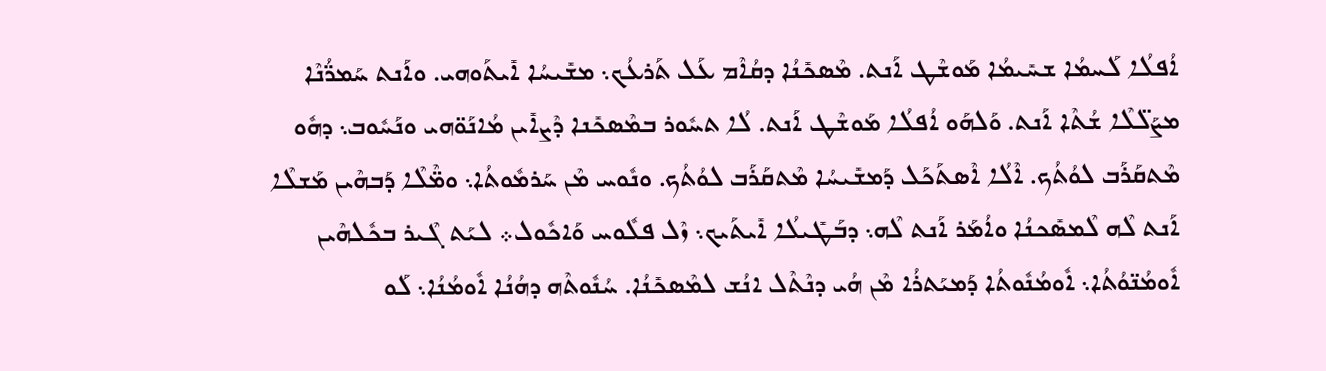ܐܳܦܠܳܐ ܠܰܚܡܳܐ ܫܚܺܝܡܳܐ ܡܰܘܫܶܛ ܐܰܢܬ. ܡܶܣܟܺܢܳܐ ܕܩܳܐܶܡ ܥܰܠ ܬܰܪܥܳܟ܆ ܡܫܺܝܚܳܐ ܐܺܝܬܰܘܗܝ. ܘܐܰܢܬ ܚܰܡܪ̈ܳܢܶܐ ܡܨܰܠ̈ܠܶܐ ܫܳܬܶܐ ܐܰܢܬ. ܘܰܠܗܰܘ ܐܳܦܠܳܐ ܡܰܘܫܶܛ ܐܰܢܬ. ܠܳܐ ܬܚܽܘܪ ܒܡܶܣܟܺܢܐ ܕܶܨܐܺܝܢ ܡܳܐܢܰܘ̈ܗܝ ܘܢܰܚܽܘܒ܆ ܕܗܽܘ ܡܶܬܩܰܪܰܒ ܠܘܳܬܳܟ. ܐܶܠܳܐ ܐܶܣܬܰܟܰܠ ܕܰܡܫܺܝܚܳܐ ܡܶܬܩܰܪܰܒ ܠܘܳܬܳܟ. ܘܢܽܘܚ ܡܶܢ ܚܰܪܡܽܘܬܳܐ܆ ܘܡ̈ܶܠܶܐ ܕܰܒܗܶܝܢ ܡܰܫܠܶܐ ܐܰܢܬ ܠܶܗ ܠܶܡܣܺܟܢܳܐ ܘܐܳܡܰܪ ܐܰܢܬ ܠܶܗ܆ ܕܒܰܛܺܝܠܳܐ ܐܺܝܬܰܝܟ܆ ܙܶܠ ܦܠܽܘܚ ܘܰܐܟܽܘܠ܀ ܠܝܰܬ ܓܶܝܪ ܒܟܽܠܗܶܝܢ ܐܽܘܡܳܢ̈ܘܳܬܳܐ܆ ܐܽܘܡܳܢܽܘܬܳܐ ܕܰܡܝܰܬܪܳܐ ܡܶܢ ܗܳܝ ܕܢܶܬܶܠ ܐܢܳܫ ܠܡܶܣܟܺܢܳܐ. ܚܳܢܽܘܬܶܗ ܕܗܳܢܳܐ ܐܽܘܡܳܢܳܐ܆ ܠܰܘ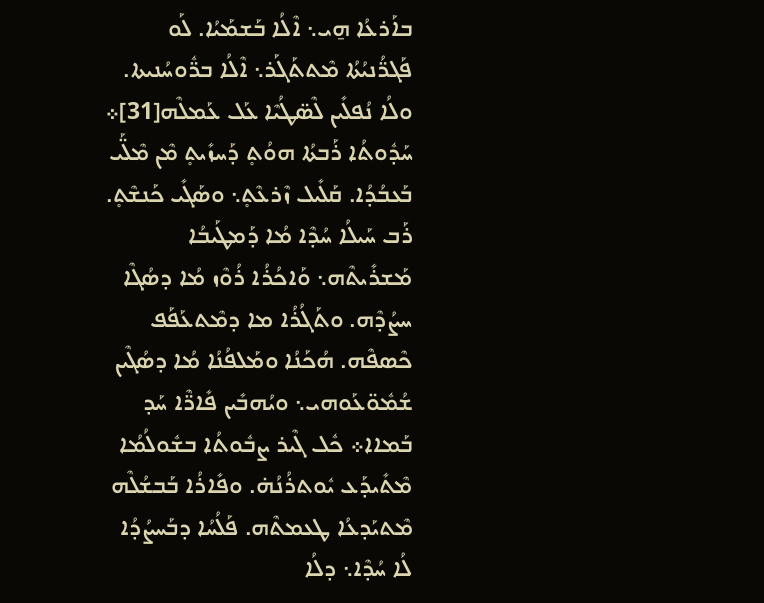ܒܐܰܪܥܳܐ ܗ̱ܝ܆ ܐܶܠܳܐ ܒܰܫܡܰܝܳܐ. ܠܰܘ ܦܰܓܪ̈ܳܢܝܳܬܳܐ ܡܶܬܬܰܓܰܪ܆ ܐܶܠܳܐ ܒܪ̈ܽܘܚܳܢܝܬܐ. ܘܠܳܐ ܢܳܦܠܺܝܢ ܠܶܣ̈ܛܳܝܶܐ ܥܰܠ ܥܰܡܠܶܗ[31]܀ ܚܰܕܽܘܬܳܐ ܪܰܒܬܳܐ ܗܘܳܬ̥ ܕܰܚܙܺܝܬ̥ ܡܶܢ ܡܶܠ̈ܰܝ ܒܰܥܒܳܕܳܐ. ܩܰܠܺܝܠ ܙܶܪܥܶܬ̥܆ ܘܣܰܓܺܝ ܟܰܢܫܶܬ̥. ܪܰܒ ܚܰܝܠܳܐ ܚܳܕܶܐ ܡܳܐ ܕܰܡܛܰܝܒܳܐ ܡܰܫܪܺܝܬܶܗ܆ ܘܰܐܟܳܪܳܐ ܪܳܘܶܙ ܡܳܐ ܕܣܳܓܶܐ ܚܨܳܕܶܗ. ܘܬܰܓܳܪܳܐ ܡܐ ܕܡܶܬܥܰܦܰܦ ܟܶܣܦܶܗ. ܗܳܟܰܢܳܐ ܘܡܰܠܦܳܢܳܐ ܡܳܐ ܕܣܳܓܶܝܢ ܫܳܡܽܘ̈ܥܰܘܗܝ܆ ܘܝܳܗܒܺܝܢ ܦܺܐܪ̈ܶܐ ܚܰܕ ܒܰܡܐܐ܀ ܟܽܠ ܓܶܝܪ ܨܒܽܘܬܳܐ ܒܫܽܘܠܳܡܳܐ ܡܶܬܺܝܕܰܥ ܝܽܘܬܪܳܢܳܗ̇. ܘܦܺܐܪܳܐ ܒܰܒܫܳܠܶܗ ܡܶܬܝܰܕܥܳܐ ܛܥܡܬܶܗ. ܦܰܠܳܚܳܐ ܕܒܰܚܨܳܕܳܐ ܠܳܐ ܚܳܕܶܐ܆ ܕܠܳܐ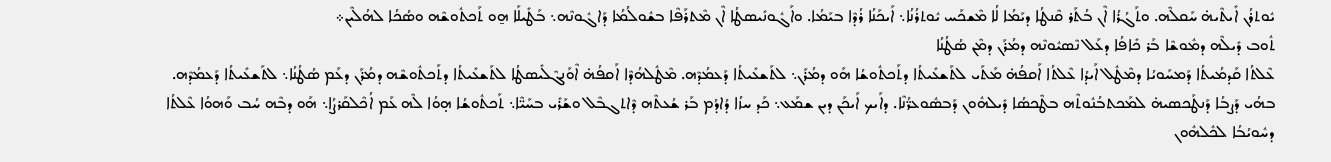ܝܽܘܬܪܳܢ ܐܺܝܬܶܝܗ̇ ܚܰܩܠܶܗ. ܘܬܰܓܳܪܳܐ ܐܶܢ ܒܳܬܰܪ ܩܶܢܛܳܐ ܕܝܰܡܳܐ ܠܳܐ ܡܶܫܟܰܚ ܝܽܘܬܪܳܢܳܐ܆ ܐܰܝܟܰܢܳܐ ܪܳܕܶܐ ܒܝܰܡܳܐ. ܘܐܰܓܽܘܢܺܝܣܛܳܐ ܐܶܢ ܡܶܬܪܰܦܶܐ ܒܫܽܘܠܳܡܳܐ ܕܰܐܓܽܘܢܶܗ܆ ܒܰܛܺܝܠܰܐ ܗ̱ܘ ܬܰܟܬܽܘܫܶܗ ܘܣܳܟܳܐ ܠܗܳܠܶܝܢ܀
ܬܽܘܒ ܕܺܝܠܶܗ ܕܡܽܘܫܶܐ ܒܰܪ ܟܺܐܦܳܐ ܕܥܰܠ ܢܶܣܝܽܘܢܶܗ ܕܡܳܪܰܢ ܕܡܶܢ ܣܳܛܳܢܳܐ
ܥܶܠܬܳܐ ܩܰܕܡܳܝܬܳܐ ܕܰܡܚܰܘܝܳܐ ܕܡܶܛܽܠ ܐܰܝܕܳܐ ܥܶܠܬܳܐ ܐܰܩܦܳܗ̇ ܡܰܬܰܝ ܠܬܰܫܥܺܝܬܳܐ ܕܬܰܟܬܽܘܫܳܐ ܗܰܘ ܕܡܳܪܰܢ܆ ܠܬܰܫܥܺܝܬܳܐ ܕܰܥܡܳܕܶܗ. ܡܶܛܽܠܗܳܕܶܐ ܐܰܩܦܳܗ̇ ܐܶܘܰܢܓܶܠܺܝܣܛܳܐ ܠܬܰܫܥܺܝܬܳܐ ܕܬܰܟܬܽܘܫܶܗ ܕܡܳܪܰܢ ܕܥܰܡ ܣܳܛܳܢܳܐ܆ ܠܬܰܫܥܺܝܬܳܐ ܕܰܥܡܳܕܶܗ. ܒܗܳܝ ܕܰܨܒܳܐ ܕܰܢܛܰܟܣܝܗ̇ ܠܡܰܟܬܒܳܢܽܘܬܶܗ ܒܛܶܟܣܳܐ ܕܺܝܠܗܽܘܢ ܕܰܒܣܽܘܥܪ̈ܳܢܶܐ. ܕܐܰܝܟ ܐܰܝܟܰܢ ܕܝܢ ܫܡܰܥ܆ ܟܰܕ ܚܙܳܐ ܕܳܐܕܳܡ ܒܰܪ ܫܳܥܬܶܗ ܕܶܐܬܓܒܶܠ ܘܫܰܪܺܝ ܒܚܰܝ̈ܶܐ܆ ܬܰܟܬܽܘܫܳܐ ܗ̣ܘܳܐ ܠܶܗ ܥܰܡ ܐܳܟܶܠܩܰܪܨܳܐ܆ ܗܰܘ ܕܒܶܗ ܚܳܒ ܘܰܗܘܳܐ ܥܶܠܬܳܐ ܕܚܽܘܝܳܒܳܐ ܠܟܽܠܗܽܘܢ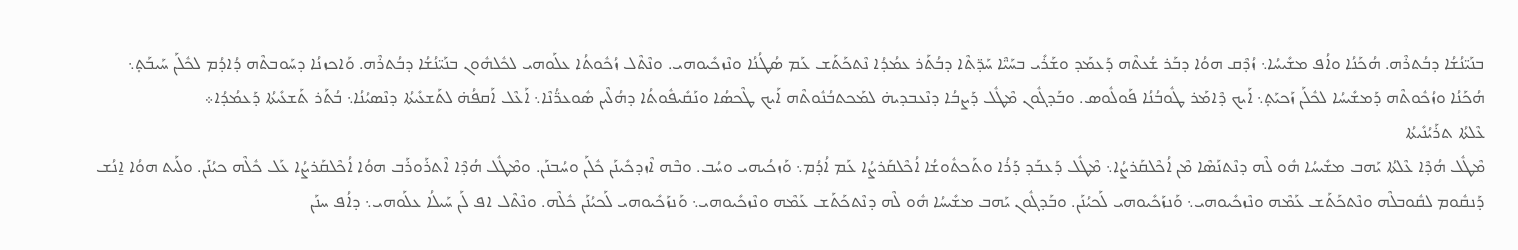ܒܢܰܝ̈ܢܳܫܳܐ ܕܒܳܬܪܶܗ. ܗܳܟܰܢܳܐ ܘܐܳܦ ܡܫܺܝܚܳܐ܆ ܙܳܕܶܩ ܗܘܳܐ ܕܒܰܪ ܫܳܥܬܶܗ ܕܰܥܡܰܕ ܘܫܰܪܺܝ ܒܚܰܝ̈ܶܐ ܚܰܕ̈ܬܶܐ ܕܒܳܬܰܪ ܥܡܳܕܳܐ ܢܶܬܟܰܬܰܫ ܥܰܡ ܣܳܛܳܢܳܐ ܘܢܶܙܟܺܝܘܗܝ. ܘܢܶܬܶܠ ܙܳܟܽܘܬܳܐ ܥܠܰܘܗܝ ܠܟܽܠܗܽܘܢ ܒܢܰܝ̈ܢܳܫܳܐ ܕܒܳܬܪܶܗ. ܘܰܐܟܙܢܳܐ ܕܚܰܘܒܬܶܗ ܕܳܐܕܳܡ ܠܟܽܠܰܢ ܚܰܝܒܰܬ̥܆ ܗܳܟܰܢܳܐ ܘܙܳܟܽܘܬܶܗ ܕܰܡܫܺܝܚܳܐ ܠܟܽܠܰܢ ܙܰܟܝܰܬ̥܆ ܐܰܝܟ ܕܶܐܡܰܪ ܛܽܘܒܳܢܳܐ ܦܰܘܠܽܘܣ. ܘܒܰܕܓܽܘܢ ܡܶܛܽܠ ܕܰܨܒܳܐ ܕܢܶܥܒܕܝܗ̇ ܠܡܰܟܬܒܳܢܽܘܬܶܗ ܐܰܝܟ ܛܶܟܣܳܐ ܘܢܰܩܺܝܦܽܘܬܳܐ ܕܗܳܠܶܝܢ ܣܽܘܥܪ̈ܳܢܶܐ܆ ܐܰܥܶܠ ܐܰܩܦܳܗ̇ ܠܬܰܫܥܺܝܬܳܐ ܕܢܶܣܝܳܢܳܐ܆ ܒܳܬܰܪ ܬܰܫܥܺܝܬܳܐ ܕܰܥܡܳܕܳܐ܀
ܥܶܠܬܳܐ ܬܪܰܝܳܢܺܝܬܳܐ
ܡܶܛܽܠ ܗܳܕܶܐ ܥܶܠܬܳܐ ܝܰܗܒ ܡܫܺܝܚܳܐ ܗܽܘ ܠܶܗ ܕܢܶܬܢܰܣܶܐ ܡܶܢ ܐܳܟܶܠܩܰܪܨܳܐ܆ ܡܶܛܽܠ ܕܰܥܒܰܕ ܕܰܪܳܐ ܘܬܰܟܬܽܘܫܳܐ ܐܳܟܶܠܩܰܪܨܳܐ ܥܰܡ ܐܳܕܳܡ܆ ܘܰܙܟܳܝܗܝ ܘܚܳܒ. ܘܒܶܗ ܐܶܙܕܟܺܝܢܰܢ ܟܽܠܰܢ ܘܚܳܒܢܰܢ. ܘܡܶܛܽܠ ܗܳܕܶܐ ܐܶܬܪܰܘܪܰܒ ܗܘܳܐ ܐܳܟܶܠܩܰܪܨܳܐ ܥܰܠ ܟܽܠܶܗ ܟܝܳܢܰܢ. ܘܠܰܝܬ ܗܘܳܐ ܐ̱ܢܳܫ ܕܰܢܩܽܘܡ ܠܩܽܘܒܠܶܗ ܘܢܶܬܟܰܬܰܫ ܥܰܡܶܗ ܘܢܶܙܟܺܝܘܗܝ܆ ܘܰܢܙܰܟܺܝܘܗܝ ܠܰܟܝܳܢܰܢ. ܘܒܰܕܓܽܘܢ ܝܰܗܒ ܡܫܺܝܚܳܐ ܗܽܘ ܠܶܗ ܕܢܶܬܟܰܬܰܫ ܥܰܡܶܗ ܘܢܶܙܟܺܝܘܗܝ܆ ܘܰܢܙܰܟܺܝܘܗܝ ܠܰܟܝܳܢܰܢ ܟܽܠܶܗ. ܘܢܶܬܶܠ ܐܦ ܠܰܢ ܚܰܝܠܳܐ ܥܠܰܘܗܝ܆ ܕܐܳܦ ܚܢܰܢ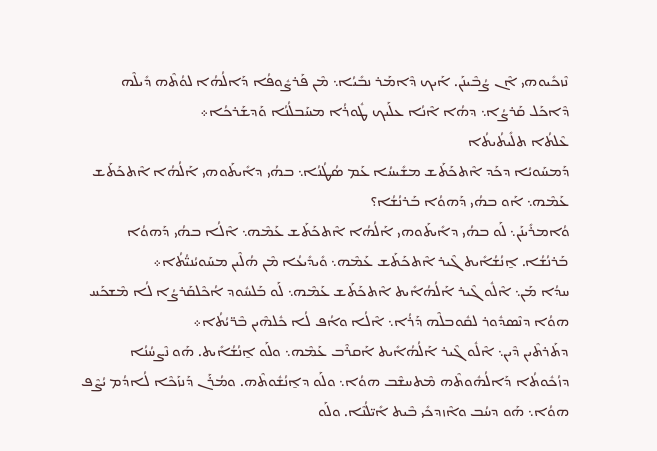ܢܶܙܟܺܝܘܗܝ ܐܶܢ ܨܳܒܶܝܢܰܢ. ܐܰܝܟ ܕܶܐܡܰܪ ܢܒܺܝܳܐ܆ ܡܶܢ ܦܰܪܨܽܘܦܳܐ ܕܰܐܠܳܗܳܐ ܠܘܳܬܶܗ ܕܺܝܠܶܗ ܕܶܐܟܰܠ ܩܰܪܨܳܐ܆ ܕܗܳܐ ܐܶܢܳܐ ܥܠܰܝܟ ܛܽܘܪܳܐ ܡܚܰܒܠܳܢܳܐ ܘܰܕܫܰܪܟܳܐ܀
ܥܶܠܬܳܐ ܬܠܺܝܬܳܝܬܳܐ
ܕܰܡܚܰܘܝܳܐ ܕܟܰܕ ܐܶܬܟܰܬܰܫ ܡܫܺܝܚܳܐ ܥܰܡ ܣܳܛܳܢܳܐ܆ ܒܗܳܝ ܕܐܺܝܬܰܘܗܝ ܐܰܠܳܗܳܐ ܐܶܬܟܰܬܰܫ ܥܰܡܶܗ܆ ܐܰܘ ܒܗܳܝ ܕܰܗܘܳܐ ܒܰܪܢܳܫܳܐ؟
ܘܳܐܡܪܺܝܢܰܢ܆ ܠܰܘ ܒܗܳܝ ܕܐܺܝܬܰܘܗܝ ܐܰܠܳܗܳܐ ܐܶܬܟܰܬܰܫ ܥܰܡܶܗ܆ ܐܶܠܳܐ ܒܗܳܝ ܕܰܗܘܳܐ ܒܰܪܢܳܫܳܐ. ܐ̱ܢܳܫܳܐܺܝܬ ܓܶܝܪ ܐܶܬܟܰܬܰܫ ܥܰܡܶܗ܆ ܘܺܝܕܺܝܥܳܐ ܡܶܢ ܗܳܠܶܝܢ ܡܚܰܘܝܳܢܝ̈ܳܬܳܐ܀
ܚܕܳܐ ܡܰܢ܆ ܐܶܠܽܘ ܓܶܝܪ ܐܰܠܳܗܳܐܺܝܬ ܐܶܬܟܰܬܰܫ ܥܰܡܶܗ܆ ܠܰܘ ܒܰܠܚܽܘܕ ܐܳܟܶܠܩܰܪܨܳܐ ܠܳܐ ܡܶܫܟܰܚ ܗܘܳܐ ܕܢܶܣܕܽܘܪ ܠܩܽܘܒܠܶܗ ܕܰܪܳܐ܆ ܐܶܠܳܐ ܘܐܳܦ ܠܳܐ ܟܽܠܗܶܝܢ ܒܶܪ̈ܝܳܬܳܐ܀
ܕܬܰܪܬܶܝܢ ܕܶܝܢ܆ ܐܶܠܽܘ ܓܶܝܪ ܐܰܠܳܗܳܐܺܝܬ ܐܰܩܪܶܒ ܥܰܡܶܗ܆ ܘܠܰܘ ܐ̱ܢܳܫܳܐܺܝܬ. ܗܰܘ ܢܶܨܚܳܢܳܐ ܕܙܳܟܽܘܬܳܐ ܕܰܐܠܳܗܽܘܬܶܗ ܡܶܬܚܫܶܒ ܗܘܳܐ܆ ܘܠܰܘ ܕܐ̱ܢܳܫܽܘܬܶܗ. ܘܡܳܪܰܢ ܕܰܢܙܰܟܶܐ ܠܳܐܕܳܡ ܝܳܨܶܦ ܗܘܳܐ܆ ܗܰܘ ܕܚܳܒ ܘܐܶܙܕܟܺܝ ܒܶܝܬ ܐܺܝ̈ܠܳܢܶܐ. ܘܠܰܘ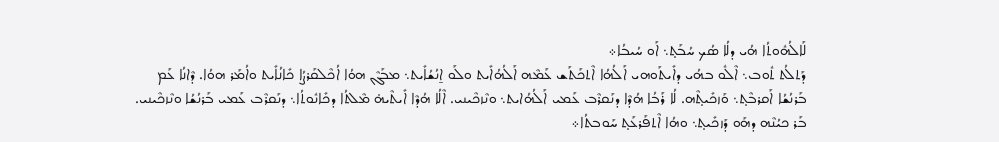ܠܰܐܠܳܗܽܘܬܳܐ ܗܳܝ ܕܠܳܐ ܣܳܟ ܚܳܒܰܬ̥܆ ܐܰܘ ܚܳܝܒܳܐ܀
ܕܰܬܠܳܬ ܬܽܘܒ܆ ܐܶܠܽܘ ܒܗܳܝ ܕܐܺܝܬܰܘܗܝ ܐܰܠܳܗܳܐ ܐܶܬܟܰܬܰܫ ܥܰܡܶܗ ܐܰܠܳܗܳܐܺܝܬ ܘܠܰܘ ܐ̱ܢܳܫܳܐܺܝܬ܆ ܡܒܰܓܶܢ ܗܘܳܐ ܐܳܟܶܠܩܰܪܨܳܐ ܟܺܐܢܳܐܺܝܬ ܘܐܳܡܰܪ ܗܘܳܐ. ܕܶܐܢܳܐ ܥܰܡ ܒܰܪܢܳܫܳܐ ܐܰܩܪܒܶܬ̥܆ ܘܰܙܟܺܝܬ̥ܶܗ. ܠܳܐ ܪܰܒܳܐ ܗܳܕܶܐ ܕܢܰܩܪܶܒ ܥܰܡܝ ܐܰܠܳܗܳܐܝܬ܆ ܘܢܶܙܟܶܝܢܝ. ܐܶܠܳܐ ܗܳܕܶܐ ܐܺܝܬܶܝܗ̇ ܡܶܠܬܳܐ ܕܟܺܐܢܽܘܬܳܐ܆ ܕܢܰܩܪܶܒ ܥܰܡܝ ܒܰܪܢܳܫܳܐ ܘܢܶܙܟܶܝܢܝ. ܒܰܪ ܟܝܳܢܶܗ ܕܗܰܘ ܕܰܙܟܺܝܬ̥܆ ܘܗܳܐ ܐܶܬܦܰܪܥܰܬ̥ ܚܰܘܒܬܳܐ܀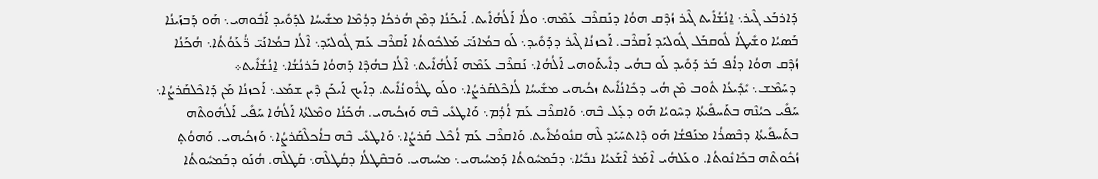ܕܰܐܪܒܰܥ ܓܶܝܪ܆ ܐ̱ܢܳܫܳܐܺܝܬ ܓܶܝܪ ܙܳܕܶܩ ܗܘܳܐ ܕܢܰܩܪܶܒ ܥܰܡܶܗ܆ ܘܠܳܐ ܐܰܠܳܗܳܐܺܝܬ. ܐܰܝܟܰܢܳܐ ܕܡܶܢ ܗܳܪܟܳܐ ܕܕܳܡܶܐ ܡܫܺܝܚܳܐ ܠܕܰܘܺܝܕ ܐܰܒܽܘܗܝ܆ ܗܰܘ ܕܰܒܙܰܝܢܳܐ ܒܰܣܝܳܐ ܘܫܺܝܛܳܐ ܠܽܘܩܒܰܠ ܓܽܘܠܝܰܕ ܐܰܩܪܶܒ. ܐܰܟܙܢܳܐ ܓܶܝܪ ܕܕܰܘܺܝܕ܆ ܠܰܘ ܒܡܳܐܢܰܝ̈ ܡܰܠܟܽܘܬܳܐ ܐܰܩܪܶܒ ܥܰܡ ܓܽܘܠܝܰܕ܆ ܐܶܠܳܐ ܒܡܳܐܢܰܝ̈ ܪ̈ܳܥܰܘܳܬܳܐ܆ ܗܳܟܰܢܳܐ ܙܳܕܶܩ ܗܘܳܐ ܕܐܳܦ ܒܰܪ ܕܰܘܺܝܕ ܠܰܘ ܒܗܳܝ ܕܐܺܝܬܰܘܗܝ ܐܰܠܳܗܳܐ܆ ܢܰܩܪܶܒ ܥܰܡܶܗ ܐܰܠܳܗܳܐܺܝܬ܆ ܐܶܠܳܐ ܒܗܳܕܶܐ ܕܰܗܘܳܐ ܒܰܪܢܳܫܳܐ܆ ܐ̱ܢܳܫܳܐܺܝܬ܀
 ܕܚܰܡܶܫ܆ ܝܺܕܺܝܥܳܐ ܬܽܘܒ ܡܶܢ ܗܳܝ ܕܟܺܐܢܳܐܺܝܬ ܙܟܳܝܗܝ ܡܫܺܝܚܳܐ ܠܳܐܟܶܠܩܰܪܨܳܐ܆ ܘܠܰܘ ܛܪܽܘܢܳܐܺܝܬ. ܕܐܰܝܟ ܐܰܝܟܰܢ ܕܶܝܢ ܫܡܰܥ܆ ܐܰܟܙܢܳܐ ܡܰܢ ܕܰܐܟܶܠܩܰܪܨܳܐ܆ ܚܰܦܺܝ ܟܝܳܢܶܗ ܒܬܰܚܦܺܝܬܳܐ ܕܚܶܘܝܳܐ ܗܰܘ ܕܥ̣ܰܠ ܒܶܗ܆ ܘܰܐܩܪܶܒ ܥܰܡ ܐܳܕܳܡ܆ ܘܰܐܛܥܺܝ ܒܶܗ ܘܰܙܟܳܝܗܝ. ܗܳܟܰܢܳܐ ܘܡܶܠܬܳܐ ܐܰܠܳܗܳܐ ܚܰܦܺܝ ܐܰܠܳܗܽܘܬܶܗ ܒܬܰܚܦܺܝܬܳܐ ܕܒܶܣܪܳܐ ܡܢܰܦܫܳܐ ܗܰܘ ܕܶܐܬܚܰܝܰܕ ܠܶܗ ܩܢܽܘܡܳܐܺܝܬ. ܘܰܐܩܪܶܒ ܥܰܡ ܐܳܟܶܠ ܩܰܪܨܳܐ܆ ܘܰܐܛܥܺܝ ܒܶܗ ܒܐܳܟܠܶܩܰܪܨܳܐ܆ ܘܰܙܟܳܝܗܝ. ܘܰܗܘܳܬ̥ ܙܳܟܽܘܬܶܗ ܒܟܺܐܢܽܘܬܳܐ. ܘܥܰܠܗܳܝ ܐܶܡܰܪ ܐܶܫܰܥܝܳܐ ܢܒܺܝܳܐ܆ ܕܒܰܡܚܽܘܬܳܐ ܕܰܡܚܳܝܗܝ܆ ܡܚܳܝܗܝ. ܘܰܒܩܶܛܠܳܐ ܕܩܳܛܠܶܗ܆ ܩܰܛܠܶܗ. ܗܳܢܰܘ ܕܒܰܡܚܽܘܬܳܐ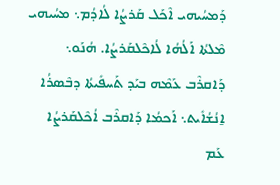ܕܰܡܚܳܝܗܝ ܐܶܟܰܠ ܩܰܪܨܳܐ ܠܳܐܕܳܡ܆ ܡܚܳܝܗܝ ܡܶܠܬܳܐ ܐܰܠܳܗܳܐ ܠܳܐܟܶܠܩܰܪܨܳܐ. ܗܳܢܰܘ܆ ܕܰܐܩܪܶܒ ܥܰܡܶܗ ܒܝܰܕ ܬܰܚܦܺܝܬܳܐ ܕܒܶܣܪܳܐ ܐ̱ܢܳܫܳܐܺܝܬ܆ ܐܰܟܡܳܐ ܕܰܐܩܪܶܒ ܐܳܟܶܠܩܰܪܨܳܐ ܥܰܡ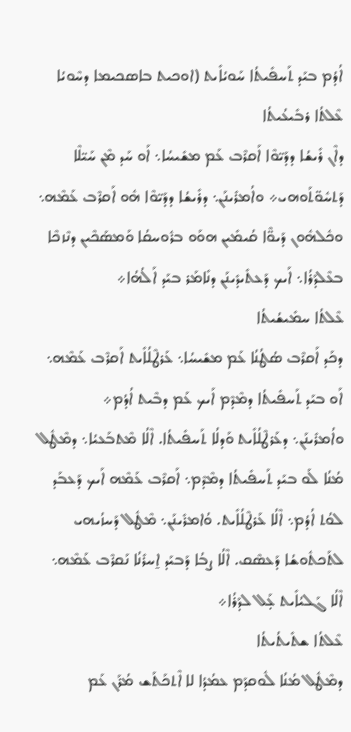ܐܳܕܳܡ ܒܝܰܕ ܬܰܚܦܺܝܬܳܐ ܚܰܘܝܳܐܺܝܬ (ܐܘܟܝܬ ܒܐܣܟܝܡܐ ܕܚܶܘܝܳܐ
ܥܶܠܬܳܐ ܪܒܺܝܥܳܝܬܳܐ
ܕܐܶܢ ܪܺܝܫܳܐ ܕܕܰܝ̈ܘܶܐ ܐܰܩܪܶܒ ܥܰܡ ܡܫܺܝܚܳܐ܆ ܐܰܘ ܚܰܕ ܡܶܢ ܚܰܝ̈ܠܶܐ ܕܰܬܚܽܘ̈ܬܰܘܗܝ܀ ܘܐܳܡܪܺܝܢܰܢ܆ ܕܪܺܝܫܳܐ ܕܕܰܝ̈ܘܶܐ ܗܽܘ ܐܰܩܪܶܒ ܥܰܡܶܗ܆ ܘܟܽܠܗܽܘܢ ܕܰܝܘ̈ܶܐ ܩܳܝܡܺܝܢ ܗܘܰܘ ܒܪܽܘܚܩܳܐ ܘܰܡܣܰܟܶܝܢ ܕܢܶܙܟܶܐ ܒܥܶܠܕܰܪܳܐ܆ ܐܰܝܟ ܕܰܥܬܺܝܕܺܝܢܰܢ ܕܢܺܐܡܰܪ ܒܝܰܕ ܐܰܠܳܗܳܐ܀
ܥܶܠܬܳܐ ܚܡܺܝܫܳܝܬܳܐ
ܕܟܰܕ ܐܰܩܪܶܒ ܣܳܛܳܢܳܐ ܥܰܡ ܡܫܺܝܚܳܐ܆ ܥܰܪܛܶܠܳܐܺܝܬ ܐܰܩܪܶܒ ܥܰܡܶܗ܆ ܐܰܘ ܒܝܰܕ ܬܰܚܦܺܝܬܳܐ ܕܡܶܕܶܡ ܐܰܝܟ ܥܰܡ ܕܒܶܝܬ ܐܳܕܳܡ܀
ܘܐܳܡܪܺܝܢܰܢ܆ ܕܥܰܪܛܶܠܳܐܺܝܬ ܘܰܕܠܳܐ ܬܰܚܦܺܝܬܳܐ. ܐܶܠܳܐ ܡܶܬܒܰܥܝܳܐ܆ ܕܡܶܛܽܠ ܡܳܢܳܐ ܠܰܘ ܒܝܰܕ ܬܰܚܦܺܝܬܳܐ ܕܡܶܕܶܡ܆ ܐܰܩܪܶܒ ܥܰܡܶܗ ܐܰܝܟ ܕܰܥܒܰܕ ܠܘܳܬ ܐܳܕܳܡ܆ ܐܶܠܳܐ ܥܰܪܛܶܠܳܐܺܝܬ. ܘܳܐܡܪܺܝܢܰܢ܆ ܡܶܛܽܠ ܕܰܚܙܳܝܗܝ ܠܬܰܟܬܽܘܫܳܐ ܕܰܥܣܶܩ. ܐܶܠܳܐ ܨܒܳܐ ܕܰܒܝܰܕ ܐ̱ܚܪܺܢܳܐ ܢܰܩܪܶܒ ܥܰܡܶܗ܆ ܐܶܠܳܐ ܓܰܠܝܳܐܺܝܬ ܥ̣ܰܠ ܠܕܰܪܳܐ܀
ܥܶܠܬܳܐ ܫܬܺܝܬܳܝܬܳܐ
ܕܡܶܛܽܠ ܡܳܢܳܐ ܠܽܘܩܕܰܡ ܥܡܳܕܳܐ ܠܐ ܐܶܬܟܰܬܰܫ ܡܳܪܰܢ ܥܰܡ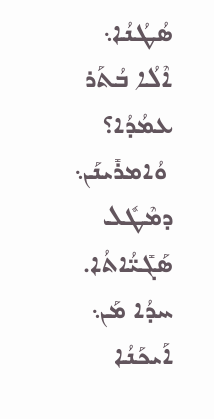ܣܳܛܳܢܳܐ܆ ܐܶܠܳܐ ܒܳܬܰܪ ܥܡܳܕܳܐ؟
 ܘܳܐܡܪܺܝܢܰܢ܆ ܕܡܶܛܽܠ ܣܰܓܺܝ̈ܳܐܬܳܐ. ܚܕܳܐ ܡܰܢ܆ ܐܰܝܟܰܢܳܐ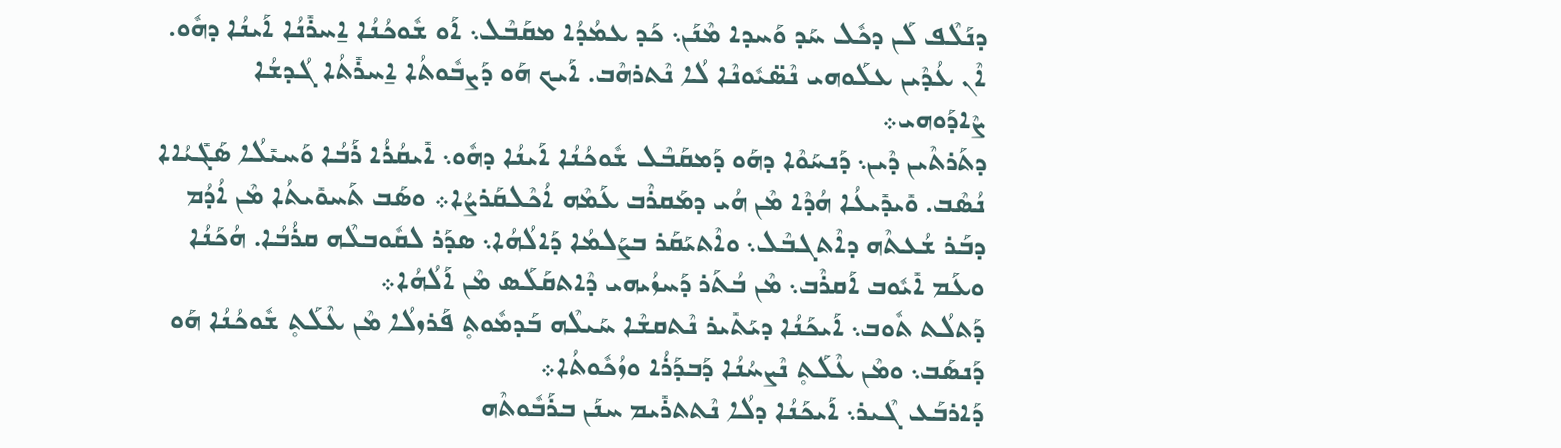ܕܢܰܠܶܦ ܠܰܢ ܕܟܽܠ ܚܰܕ ܘܰܚܕܐ ܡܶܢܰܢ܆ ܟܰܕ ܥܡܳܕܳܐ ܡܩܰܒܶܠ܆ ܐܰܘ ܫܽܘܟܳܢܳܐ ܐ̱ܚܪܺܢܳܐ ܐܰܝܢܳܐ ܕܗܽܘ. ܐܶܢ ܥܳܕܶܝܢ ܥܠܰܘܗܝ ܢܶܣ̈ܝܽܘܢܶܐ ܠܳܐ ܢܶܬܪܗܶܒ. ܐܰܝܟ ܗܰܘ ܕܰܨܒܽܘܬܳܐ ܐ̱ܚܪܺܬܳܐ ܓܳܕܫܳܐ ܨܶܐܕܰܘܗܝ܀
ܕܬܰܪܬܶܝܢ ܕܶܝܢ܆ ܕܰܢܚܰܘܶܐ ܕܗܰܘ ܕܰܡܩܰܒܶܠ ܫܽܘܟܳܢܳܐ ܐܰܝܢܳܐ ܕܗܽܘ܆ ܐܺܝܩܳܪܳܐ ܪܰܒܳܐ ܘܰܚܝܺܠܳܐ ܣܰܓܺܝܳܐܐ ܢܳܣܶܒ. ܘܺܝܕܺܝܥܳܐ ܗܳܕܶܐ ܡܶܢ ܗܳܝ ܕܡܰܩܪܶܒ ܥܰܡܶܗ ܐܳܟܶܠܩܰܪܨܳܐ܀ ܘܣܰܒ ܬܰܚܘܺܝܬܳܐ ܡܶܢ ܐܳܕܳܡ ܕܒܰܪ ܫܳܥܬܶܗ ܕܐܶܬܓܒܶܠ܆ ܘܐܶܬܝܰܩܰܪ ܒܨܰܠܡܳܐ ܕܰܐܠܳܗܳܐ܆ ܣܕܰܪ ܠܩܽܘܒܠܶܗ ܩܪܳܒܳܐ. ܗܳܟܰܢܳܐ ܘܥܰܡ ܐܺܝܽܘܒ ܐܰܩܪܶܒ܆ ܡܶܢ ܒܳܬܰܪ ܕܰܚܙܳܝܗܝ ܕܶܐܬܩܰܠܰܣ ܡܶܢ ܐܰܠܳܗܳܐ܀
ܕܰܬܠܳܬ ܬܽܘܒ܆ ܐܰܝܟܰܢܳܐ ܕܝܰܬܺܝܪ ܢܶܬܩܫܶܐ ܚܰܝܠܶܗ ܒܰܕܡܽܘܬ̥ ܦܰܪܙܠܳܐ ܡܶܢ ܥܶܠܰܬ̥ ܫܽܘܟܳܢܳܐ ܗܰܘ ܕܰܢܣܰܒ܆ ܘܡܶܢ ܥܶܠܰܬ̥ ܢܶܨܚܳܢܳܐ ܕܰܒܕܰܪܳܐ ܘܙܳܟܽܘܬܳܐ܀
ܕܰܐܪܒܰܥ ܓܶܝܪ܆ ܐܰܝܟܰܢܳܐ ܕܠܳܐ ܢܶܬܬܪܺܝܡ ܚܢܰܢ ܒܪܰܒܽܘܬܶܗ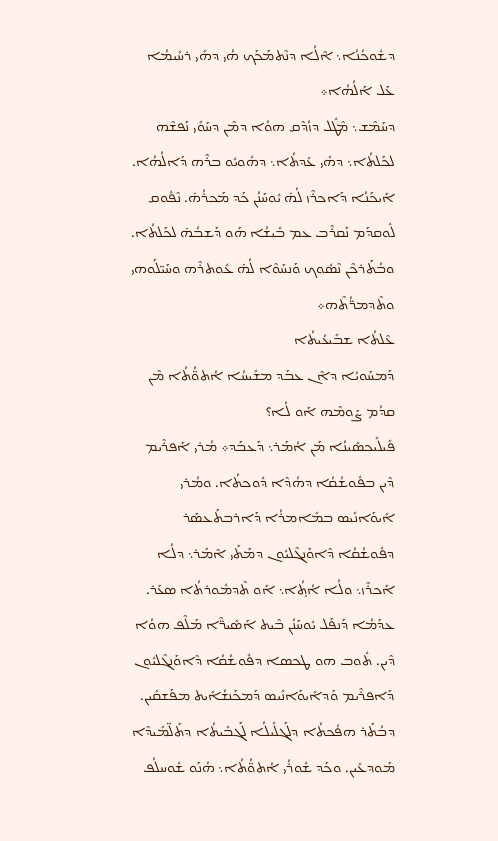ܕܫܽܘܟܳܢܳܐ܆ ܐܶܠܳܐ ܕܢܶܬܡܰܟܰܟ ܗܳܝ ܕܗܺܝ ܪܚܺܝܡܳܐ ܥܰܠ ܐܰܠܳܗܳܐ܀
ܕܚܰܡܶܫ܆ ܡܶܛܽܠ ܕܙܳܕܶܩ ܗܘܳܐ ܕܡܶܢ ܕܚܰܘܺܝ ܢܰܦܫܶܗ ܠܟܰܠܬܳܐ܆ ܕܗܺܝ ܥܺܕܬܳܐ܆ ܕܗܽܘܝܽܘ ܒܪܶܗ ܕܰܐܠܳܗܳܐ. ܐܰܝܟܰܢܳܐ ܕܰܐܟܪܶܙ ܠܳܗ̇ ܝܽܘܚܰܢܳܢ ܟܰܕ ܡܰܟܪܳܗ̇. ܢܶܦܽܘܩ ܠܽܘܩܕܰܡ ܢܰܩܪܶܒ ܥܡ ܒܺܝܫܳܐ ܗܰܘ ܕܰܫܒܳܗ̇ ܠܟܰܠܬܳܐ. ܘܒܳܬܰܪܟܶܢ ܢܶܣܽܘܟ ܘܰܢܚܰܘܶܐ ܠܳܗ̇ ܥܽܘܬܪܶܗ ܘܚܰܝ̈ܠܰܘܗܝ ܘܬܶܕܡܪ̈ܳܬܶܗ܀
ܥܶܠܬܳܐ ܫܒܺܝܥܳܝܬܳܐ
ܕܰܡܚܰܘܝܳܐ ܕܐܶܢ ܥܒܰܕ ܡܫܺܝܚܳܐ ܐܳܬܘ̈ܳܬܳܐ ܡܶܢ ܩܕܳܡ ܨܰܘܡܶܗ ܐܰܘ ܠܳܐ؟
ܦܺܝܠܺܝܟܣܺܝܢܳܐ ܡܰܢ ܐܳܡܰܪ܆ ܕܰܥܒܰܕ܀ ܡܳܪܝ ܐܰܦܪܶܝܡ ܕܶܝܢ ܒܦܽܘܫܳܩܳܐ ܕܗܳܕܶܐ ܕܽܘܟܬܳܐ. ܘܡܳܪܝ ܐܺܝܘܰܐܢܺܝܣ ܒܡܺܐܡܪܳܐ ܕܰܐܪܒܬܰܥܣܰܪ ܕܦܽܘܫܳܩܳܐ ܕܶܐܘܰܢܓܶܠܝܽܘܢ ܕܡܰܬܰܝ ܐܶܡܰܪ܆ ܕܠܳܐ ܐܰܟܪܶܙ܆ ܘܠܳܐ ܐܳܬ̥ܳܐ܆ ܐܰܘ ܬܶܕܡܽܘܪܬܳܐ ܣܥܰܪ. ܥܕܰܡܳܐ ܕܰܢܦܰܠ ܝܽܘܚܰܢܳܢ ܒܶܝܬ ܐܰܣܺܝܪ̈ܶܐ ܡܰܠܶܦ ܗܘܳܐ ܕܶܝܢ. ܬܽܘܒ ܗܘ ܛܟܣܐ ܕܦܽܘܫܳܩܳܐ ܕܶܐܘܰܢܓܶܠܝܽܘܢ ܕܰܐܦܪܶܝܡ ܘܰܕܐܺܝܘܰܐܢܺܝܣ ܕܰܡܟܰܢܫܳܐܺܝܬ ܡܦܰܫܩܺܝܢ. ܕܒܳܬܰܪ ܗܦܳܟܬܳܐ ܕܠܰܓܠܺܝܠܳܐ ܠܰܓܒܺܝܬܳܐ ܕܬܰܠ̈ܡܺܝܕܶܐ ܡܰܘܕܥܺܝܢ. ܘܟܰܕ ܫܽܘܪܳܝ ܐܳܬܘ̈ܳܬܳܐ܆ ܗܳܢܰܘ ܫܽܘܚܠܳܦ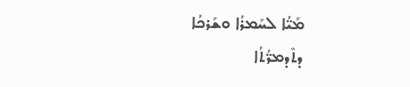ܡܰܝ̈ܳܐ ܠܚܰܡܪܳܐ ܘܫܰܪܟܳܐ ܕܬܶܕܡܪ̈ܳܬܳܐ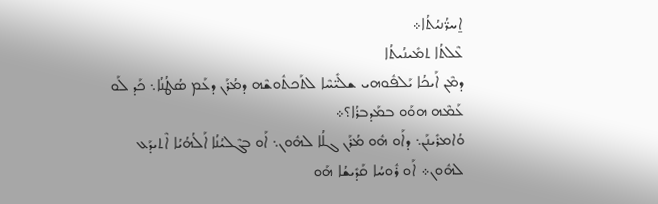ܐ̱ܚܪ̈ܳܢܝܳܬܳܐ܀
ܥܶܠܬܳܐ ܬܡܺܝܢܳܝܬܳܐ
ܕܡܶܢ ܐܰܝܟܳܐ ܝܰܠܦܽܘܗܝ ܫܠܺܝ̈ܚܶܐ ܠܬܰܟܬܽܘܫܶܗ ܕܡܳܪܰܢ ܕܥܰܡ ܣܳܛܳܢܳܐ܆ ܟܰܕ ܠܰܘ ܥܰܡܶܗ ܗܘܰܘ ܒܡܰܕܒܪܳܐ؟܀
ܘܳܐܡܪܺܝܢܰܢ܆ ܕܐܰܘ ܗܽܘ ܡܳܪܰܢ ܓܠܳܐ ܠܗܽܘܢ܆ ܐܰܘ ܒܓܶܠܝܳܢܳܐ ܐܰܠܳܗܳܝܳܐ ܐܶܬܝܕܰܥ ܠܗܽܘܢ܀ ܐܰܘ ܪܽܘܚܳܐ ܩܰܕܺܝܫܳܐ ܗܰܘ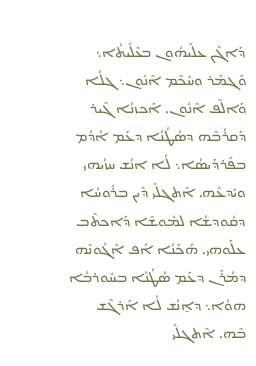ܕܰܐܓܶܢ ܥܠܰܝܗܽܘܢ ܒܥܶܠܺܝܬܳܐ܆ ܘܰܓܡܰܪ ܘܚܰܟܶܡ ܐܶܢܽܘܢ܆ ܓܠܳܐ ܘܰܐܠܶܦ ܐܶܢܽܘܢ. ܐܰܟܙܢܳܐ ܓܶܝܪ ܕܰܩܪܳܒܶܗ ܕܣܳܛܳܢܳܐ ܕܥܰܡ ܐܳܕܳܡ ܒܦܰܪܕܰܝܣܳܐ܆ ܠܳܐ ܐܢܳܫ ܚܙܳܝܗܝ ܘܝܰܕܥܶܗ. ܐܶܬܓܠܺܝ ܕܶܝܢ ܒܪܽܘܚܳܐ ܕܩܽܘܕܫܳܐ ܠܡܽܘܫܶܐ ܕܰܐܟܬܶܒ ܥܠܰܘܗܝ. ܗܳܟܰܢܳܐ ܐܳܦ ܐܰܓܽܘܢܶܗ ܕܡܳܪܰܢ ܕܥܰܡ ܣܳܛܳܢܳܐ ܒܚܽܘܪܒܳܐ ܗܘܳܐ܆ ܕܐ̱ܢܳܫ ܠܳܐ ܐܰܪܓܶܫ ܒܶܗ. ܐܶܬܓܠܺܝ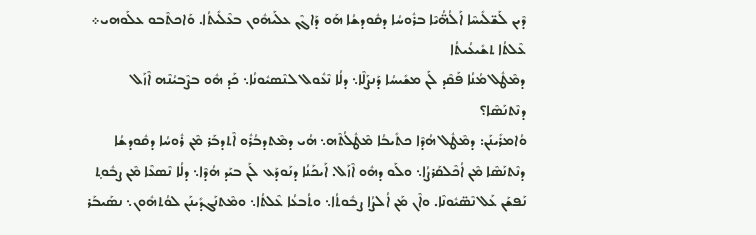ܕܶܝܢ ܠܰܫ̈ܠܺܝܚܶܐ ܐܰܠܳܗ̈ܳܝܶܐ ܒܪܽܘܚܳܐ ܕܩܽܘܕܫܳܐ ܗܰܘ ܕܰܐܓܶܢ ܥܠܰܝܗܽܘܢ ܒܥܶܠܺܝܬܳܐ. ܘܰܐܟܬܶܒܘ ܥܠܰܘܗܝ܀
ܥܶܠܬܳܐ ܬܫܺܝܥܳܝܬܳܐ
ܕܡܶܛܽܠ ܡܳܢܳܐ ܦܰܩܶܕ ܠܰܢ ܡܫܺܝܚܳܐ ܕܰܢܨܰܠܶܐ܆ ܕܠܳܐ ܢܶܥܽܘܠ ܠܢܶܣܝܽܘܢܳܐ܆ ܟܰܕ ܗܽܘ ܒܨܶܒܝܳܢܶܗ ܐܶܙܰܠ ܕܢܶܬܢܰܣܶܐ؟
ܘܳܐܡܪܺܝܢܰܢ: ܕܡܶܛܽܠ ܗܳܕܶܐ ܟܬܺܝܒܳܐ ܡܶܛܽܠܳܬܶܗ܆ ܗܳܝ ܕܡܶܬܕܒܳܪܽܘ ܐܶܬܕܒܰܪ ܡܶܢ ܪܽܘܚܳܐ ܕܩܽܘܕܫܳܐ ܕܢܶܬܢܰܣܶܐ ܡܶܢ ܐܳܟܶܠܩܰܪܨܳܐ܆ ܘܠܰܘ ܕܗܽܘ ܐܶܙܰܠ. ܐܰܝܟܰܢܳܐ ܕܢܰܘܕܰܥ ܠܰܢ ܒܝܰܕ ܗܳܕܶܐ܆ ܕܠܳܐ ܢܶܣܥܶܐ ܡܶܢ ܨܒܽܘܬ̥ ܢܰܦܫܰܢ ܥܰܠ ܢܶܣ̈ܝܽܘܢܶܐ. ܘܐܶܢ ܡܰܢ ܐܳܠܨܳܐ ܨܒܽܘܬܳܐ܆ ܘܬܳܒܥܳܐ ܥܶܠܬܳܐ܆ ܘܡܶܬܢܰܓܕܺܝܢܰܢ ܠܘܳܬܗܽܘܢ܆ ܢܣܰܝܒܰܪ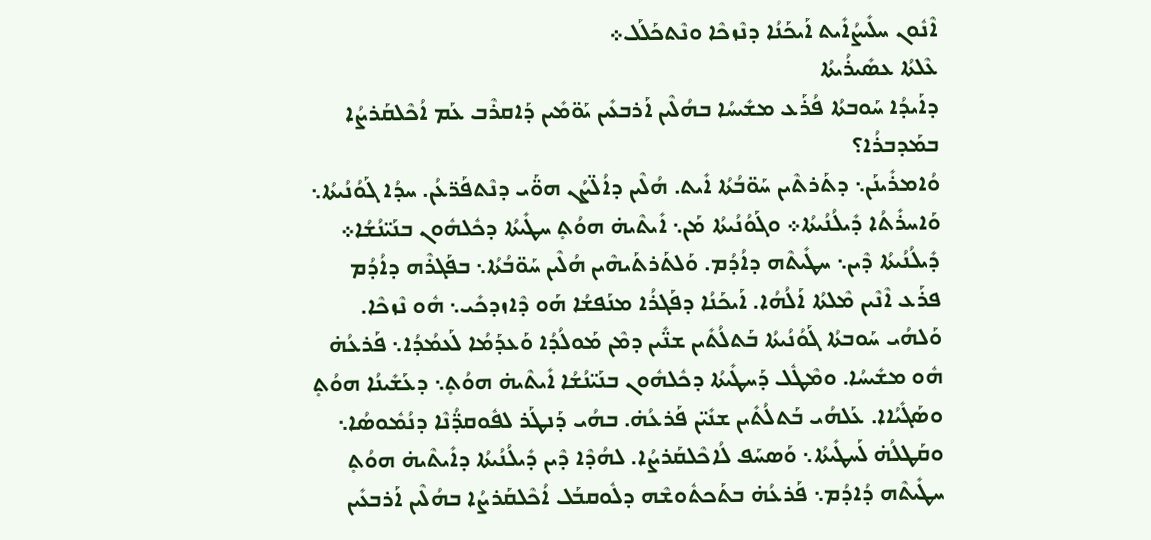ܐܶܢܽܘܢ ܚܠܺܝܨܳܐܺܝܬ ܐܰܝܟܰܢܳܐ ܕܢܶܙܟܶܐ ܘܢܶܬܟܰܠܰܠ܀
ܥܶܠܬܳܐ ܥܣܺܝܪܳܝܬܳܐ
ܕܐܰܝܕܳܐ ܚܰܘܒܬܳܐ ܦܳܪܰܥ ܡܫܺܝܚܳܐ ܒܗܳܠܶܝܢ ܐܰܪܒܥܺܝܢ ܝܰܘ̈ܡܺܝܢ ܕܰܐܩܪܶܒ ܥܰܡ ܐܳܟܶܠܩܰܪܨܳܐ ܒܡܰܕܒܪܳܐ؟
ܘܳܐܡܪܺܝܢܰܢ܆ ܕܬܰܪܬܶܝܢ ܚܰܘ̈ܒܳܬܳܐ ܐܺܝܬ. ܗܳܠܶܝܢ ܕܐܳܠ̈ܨܳܢ ܗܘ̈ܰܝ ܕܢܶܬܦܰܪ̈ܥܳܢ. ܚܕܳܐ ܓܰܘܳܢܳܝܬܳܐ܆ ܘܰܐܚܪܺܬܳܐ ܕܺܝܠܳܢܳܝܬܳܐ܀ ܘܓܰܘܳܢܳܝܬܳܐ ܡܰܢ܆ ܐܺܝܬܶܝܗ̇ ܗܘܳܬ̥ ܚܛܺܝܬܳܐ ܕܟܽܠܗܽܘܢ ܒܢܰܝ̈ܢܳܫܳܐ܀ ܕܺܝܠܳܢܳܝܬܳܐ ܕܶܝܢ܆ ܚܛܺܝܬܶܗ ܕܐܳܕܳܡ. ܘܰܠܬܰܪܬܰܝܗܶܝܢ ܗܳܠܶܝܢ ܚܰܘ̈ܒܳܬܳܐ܆ ܒܦܰܓܪܶܗ ܕܐܳܕܳܡ ܦܪܰܥ ܐܶܢܶܝܢ ܡܶܠܬܳܐ ܐܰܠܳܗܳܐ. ܐܰܝܟܰܢܳܐ ܕܦܰܓܪܳܐ ܡܢܰܦܫܳܐ ܗܰܘ ܕܶܐܙܕܟܺܝ܆ ܗܽܘ ܢܶܙܟܶܐ. ܘܰܠܗܳܝ ܚܰܘܒܬܳܐ ܓܰܘܳܢܳܝܬܳܐ ܒܰܬܠܳܬܺܝܢ ܫܢ̈ܺܝܢ ܕܡܶܢ ܡܰܘܠܳܕܳܐ ܘܰܥܕܰܡܳܐ ܠܰܥܡܳܕܳܐ܆ ܦܰܪܥܳܗ̇ ܗܽܘ ܡܫܺܝܚܳܐ. ܘܡܶܛܽܠ ܕܰܚܛܺܝܬܳܐ ܕܟܽܠܗܽܘܢ ܒܢܰܝ̈ܢܳܫܳܐ ܐܺܝܬܶܝܗ̇ ܗܘܳܬ̥܆ ܕܥܰܫܺܝܢܳܐ ܗܘܳܬ̥ ܘܣܰܓܺܝܳܐܐ. ܥܰܠܗܳܝ ܒܰܬܠܳܬܺܝܢ ܫܢܺܝ̈ܢ ܦܰܪܥܳܗ̇. ܒܗܳܝ ܕܰܢܛܰܪ ܠܦܽܘܩܕ̈ܳܢܶܐ ܕܢܳܡܽܘܣܳܐ܆ ܘܩܰܛܠܳܗ̇ ܠܰܚܛܺܝܬܳܐ܆ ܘܰܣܚܰܦ ܠܳܐܟܶܠܩܰܪܨܳܐ. ܠܗܳܕܶܐ ܕܶܝܢ ܕܺܝܠܳܢܳܝܬܳܐ ܕܐܺܝܬܶܝܗ̇ ܗܘܳܬ̥ ܚܛܺܝܬܶܗ ܕܳܐܕܳܡ܆ ܦܰܪܥܳܗ̇ ܒܬܰܟܬܽܘܫܶܗ ܕܠܽܘܩܒܰܠ ܐܳܟܶܠܩܰܪܨܳܐ ܒܗܳܠܶܝܢ ܐܰܪܒܥܺܝܢ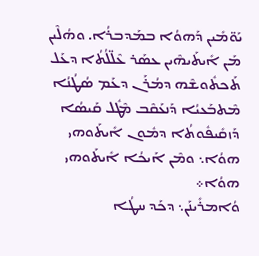ܝܰܘ̈ܡܺܝܢ ܕܰܗܘܳܐ ܒܡܰܕܒܪܳܐ. ܘܗܳܠܶܝܢ ܡܰܢ ܐܺܝܬܰܝܗܶܝܢ ܥܣܰܪ ܥܶܠ̈ܠܳܬܳܐ ܕܥܰܠ ܬܰܟܬܽܘܫܶܗ ܕܡܳܪܰܢ ܕܥܰܡ ܣܳܛܳܢܳܐ
ܡܶܬܒܰܥܝܳܐ ܕܰܢܥܰܩܶܒ ܡܶܛܽܠ ܩܰܝܣܳܐ ܕܰܙܩܺܝܦܽܘܬܳܐ ܕܡܽܘܢ ܐܺܝܬܰܘܗܝ ܗܘܳܐ܆ ܘܡܶܢ ܐܰܝܟܳܐ ܐܺܝܬܰܘܗܝ ܗܘܳܐ܀
ܘܳܐܡܪܺܝܢܰܢ܆ ܕܟܰܕ ܚܛܳܐ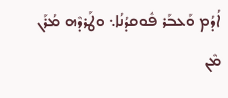ܐܳܕܳܡ ܘܰܥܒܰܪ ܦܽܘܩܕܳܢܳܐ܆ ܘܛܰܪܕܶܗ ܡܳܪܰܢ ܡܶܢ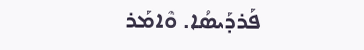ܦܰܪܕܰܝܣܳܐ. ܘܶܐܡܰܪ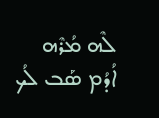ܠܶܗ ܡܳܪܶܗ ܐܳܕܳܡ ܣܰܒ ܠܳܟ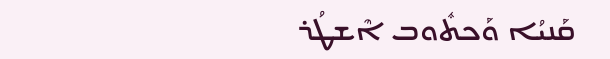ܩܰܢܝܳܐ ܘܰܟܬܽܘܒ ܐܶܫܛܳܪ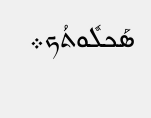ܣܰܟܠܽܘܬܳܟ܀